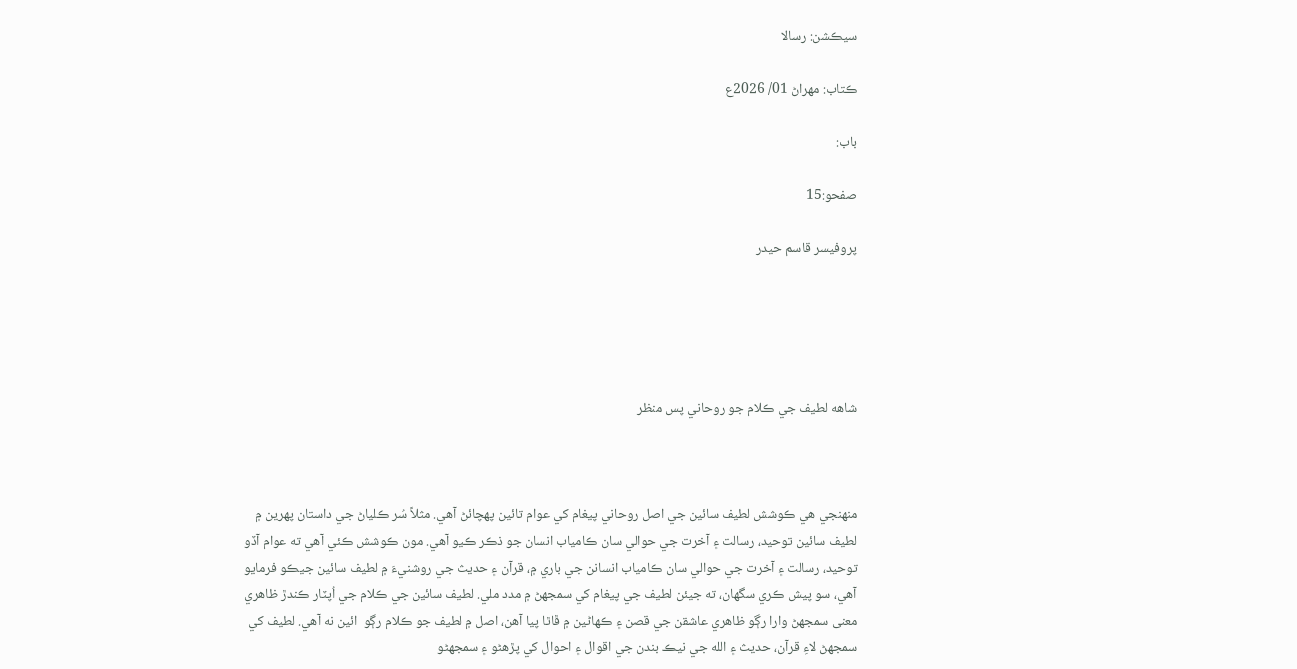سيڪشن: رسالا

ڪتاب: مهراڻ 01/ 2026ع

باب:

صفحو:15

پروفيسر قاسم حيدر





شاهه لطيف جي ڪلام جو روحاني پس منظر



منھنجي هي ڪوشش لطيف سائين جي اصل روحاني پيغام کي عوام تائين پھچائڻ آهي. مثلاً سُر ڪلياڻ جي داستان پھرين ۾ لطيف سائين توحيد، رسالت ۽ آخرت جي حوالي سان ڪامياب انسان جو ذڪر ڪيو آهي. مون ڪوشش ڪئي آهي ته عوام آڏو توحيد، رسالت ۽ آخرت جي حوالي سان ڪامياب انسانن جي باري ۾، قرآن ۽ حديث جي روشنيءَ ۾ لطيف سائين جيڪو فرمايو آهي، سو پيش ڪري سگھان، ته جيئن لطيف جي پيغام کي سمجھڻ ۾ مدد ملي. لطيف سائين جي ڪلام جي اُپٽار ڪندڙ ظاهري معنى سمجھڻ وارا رڳو ظاهري عاشقن جي قصن ۽ ڪھاڻين ۾ ڦاٿا پيا آهن، اصل ۾ لطيف جو ڪلام رڳو  ائين نه آهي. لطيف کي سمجھڻ لاءِ قرآن، حديث ۽ الله جي نيڪ بندن جي اقوال ۽ احوال کي پڙهڻو ۽ سمجھڻو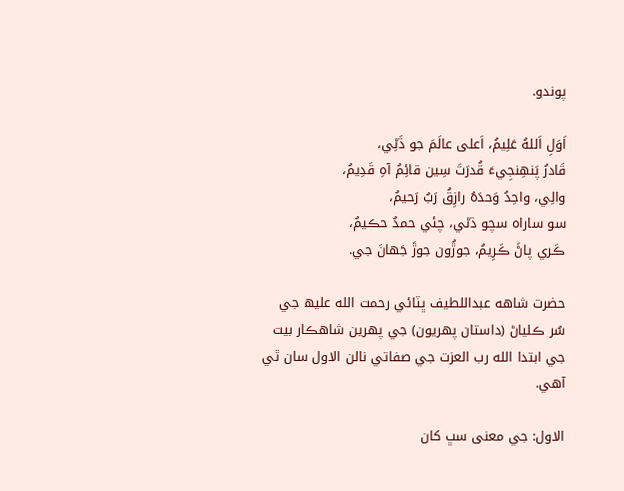پوندو.

اَوَلِ اَللهُ عَلِيمُ، اَعلى عالَمَ جو ڌَڻِي،
قَادرُ پَنھِنجِيءَ قُدرَتَ سِين قائِمُ آهِ قَدِيمُ،
والِي، واحِدُ وَحدَهُ رازِقُ رَبُ رَحيمُ،
سو ساراه سچو ڌڻي، چئي حمدُ حڪيمُ،
ڪَري پاڻَ ڪَرِيمُ، جوڙُون جوڙَ جَھانَ جي.

حضرت شاھه عبداللطيف ڀٽائي رحمت الله عليھ جي سُر ڪلياڻ (داستان پھريون) جي پھرين شاھڪار بيت جي ابتدا الله رب العزت جي صفاتي نالن الاول سان ٿي آهي.

الاول: جي معنى سڀ کان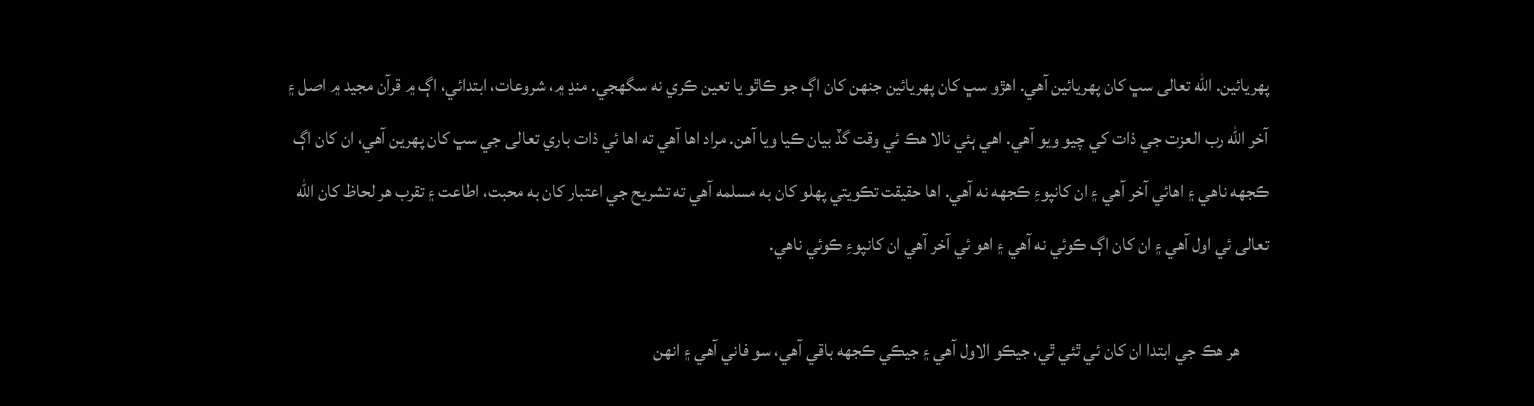پھريائين. الله تعالى سڀ کان پھريائين آهي. اهڙو سڀ کان پھريائين جنھن کان اڳ جو ڪاٿو يا تعين ڪري نه سگھجي. منڍ ۾، شروعات، ابتدائي، اڳ ۾ قرآن مجيد ۾ اصل ۽ آخر الله رب العزت جي ذات کي چيو ويو آهي. اهي ٻئي نالا هڪ ئي وقت گڏ بيان ڪيا ويا آهن. مراد اها آهي ته اها ئي ذات باري تعالى جي سڀ کان پھرين آهي، ان کان اڳ ڪجهه ناهي ۽ اهائي آخر آهي ۽ ان کانپوءِ ڪجهه نه آهي. اها حقيقت تڪويتي پھلو کان به مسلمه آهي ته تشريح جي اعتبار کان به محبت، اطاعت ۽ تقرب هر لحاظ کان الله تعالى ئي اول آهي ۽ ان کان اڳ ڪوئي نه آهي ۽ اهو ئي آخر آهي ان کانپوءِ ڪوئي ناهي.

        هر هڪ جي ابتدا ان کان ئي ٿئي ٿي، جيڪو الاول آهي ۽ جيڪي ڪجهه باقي آهي، سو فاني آهي ۽ انھن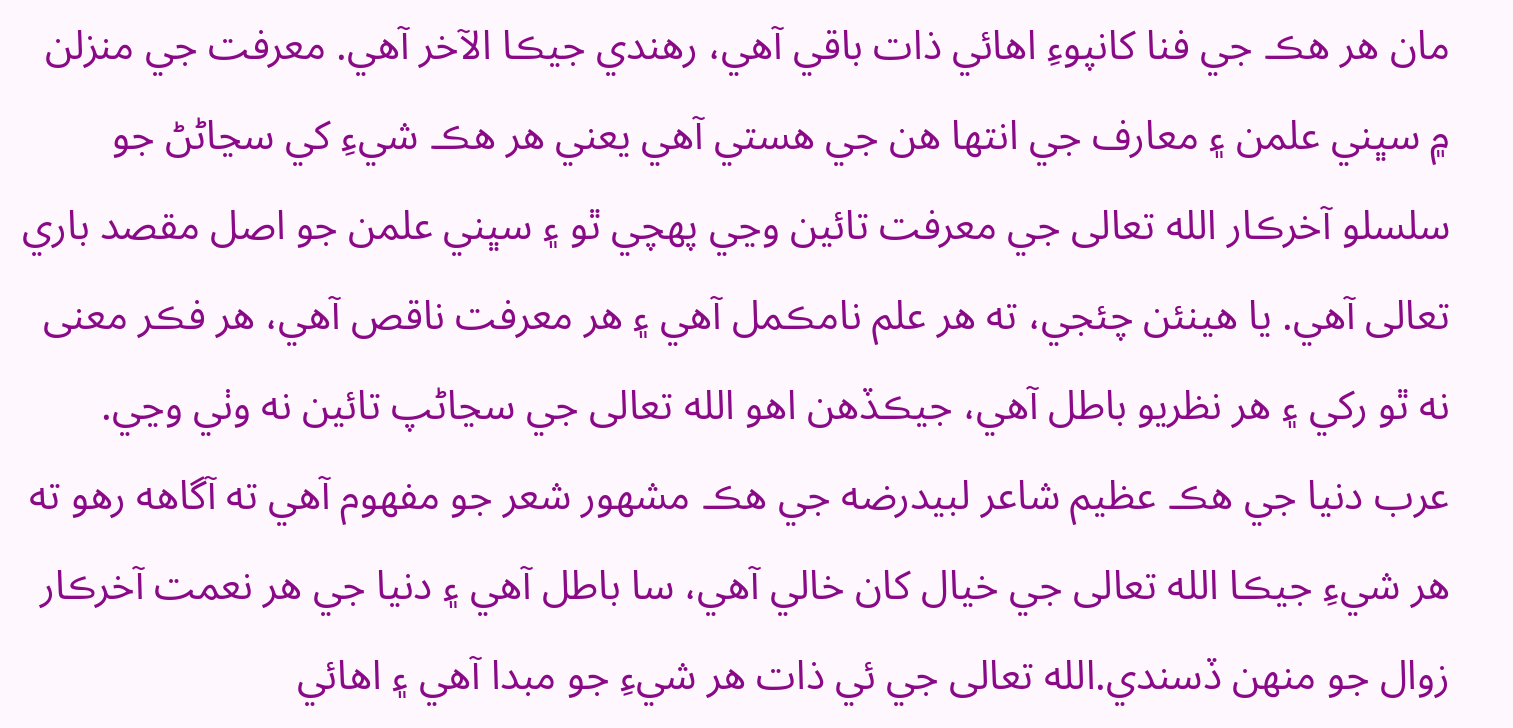مان هر هڪ جي فنا کانپوءِ اهائي ذات باقي آهي، رهندي جيڪا الآخر آهي. معرفت جي منزلن ۾ سڀني علمن ۽ معارف جي انتها هن جي هستي آهي يعني هر هڪ شيءِ کي سڃاڻڻ جو سلسلو آخرڪار الله تعالى جي معرفت تائين وڃي پھچي ٿو ۽ سڀني علمن جو اصل مقصد باري تعالى آهي. يا هينئن چئجي، ته هر علم نامڪمل آهي ۽ هر معرفت ناقص آهي، هر فڪر معنى نه ٿو رکي ۽ هر نظريو باطل آهي، جيڪڏهن اهو الله تعالى جي سڃاڻپ تائين نه وٺي وڃي. عرب دنيا جي هڪ عظيم شاعر لبيدرضه جي هڪ مشھور شعر جو مفھوم آهي ته آگاھه رهو ته هر شيءِ جيڪا الله تعالى جي خيال کان خالي آهي، سا باطل آهي ۽ دنيا جي هر نعمت آخرڪار زوال جو منھن ڏسندي.الله تعالى جي ئي ذات هر شيءِ جو مبدا آهي ۽ اهائي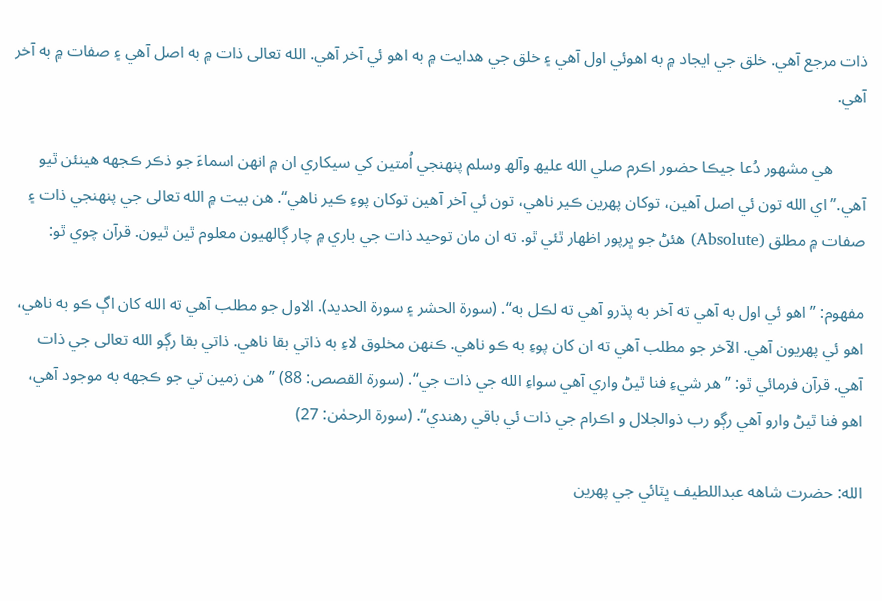ذات مرجع آهي. خلق جي ايجاد ۾ به اهوئي اول آهي ۽ خلق جي هدايت ۾ به اهو ئي آخر آهي. الله تعالى ذات ۾ به اصل آهي ۽ صفات ۾ به آخر آهي.

        هي مشھور دُعا جيڪا حضور اڪرم صلي الله عليھ وآلھ وسلم پنھنجي اُمتين کي سيکاري ان ۾ انھن اسماءَ جو ذڪر ڪجهه هينئن ٿيو آهي.”اي الله تون ئي اصل آهين، توکان پھرين ڪير ناهي، تون ئي آخر آهين توکان پوءِ ڪير ناهي“. هن بيت ۾ الله تعالى جي پنھنجي ذات ۽ صفات ۾ مطلق (Absolute) هئڻ جو ڀرپور اظھار ٿئي ٿو. ته ان مان توحيد ذات جي باري ۾ چار ڳالھيون معلوم ٿين ٿيون. قرآن چوي ٿو:

مفھوم: ”اهو ئي اول به آهي ته آخر به پڌرو آهي ته لڪل به“. (سورة الحشر ۽ سورة الحديد). الاول جو مطلب آهي ته الله کان اڳ ڪو به ناهي، اهو ئي پھريون آهي. الآخر جو مطلب آهي ته ان کان پوءِ به ڪو ناهي. ڪنھن مخلوق لاءِ به ذاتي بقا ناهي. ذاتي بقا رڳو الله تعالى جي ذات آهي. قرآن فرمائي ٿو: ”هر شيءِ فنا ٿيڻ واري آهي سواءِ الله جي ذات جي“. (سورة القصص: 88) ”هن زمين تي جو ڪجهه به موجود آهي، اهو فنا ٿيڻ وارو آهي رڳو رب ذوالجلال و اڪرام جي ذات ئي باقي رهندي“. (سورة الرحمٰن: 27)

الله: حضرت شاهه عبداللطيف ڀٽائي جي پھرين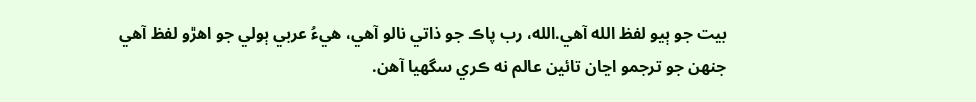بيت جو ٻيو لفظ الله آهي.الله، رب پاڪ جو ذاتي نالو آهي، هيءُ عربي ٻولي جو اهڙو لفظ آهي جنھن جو ترجمو اڃان تائين عالم نه ڪري سگھيا آهن.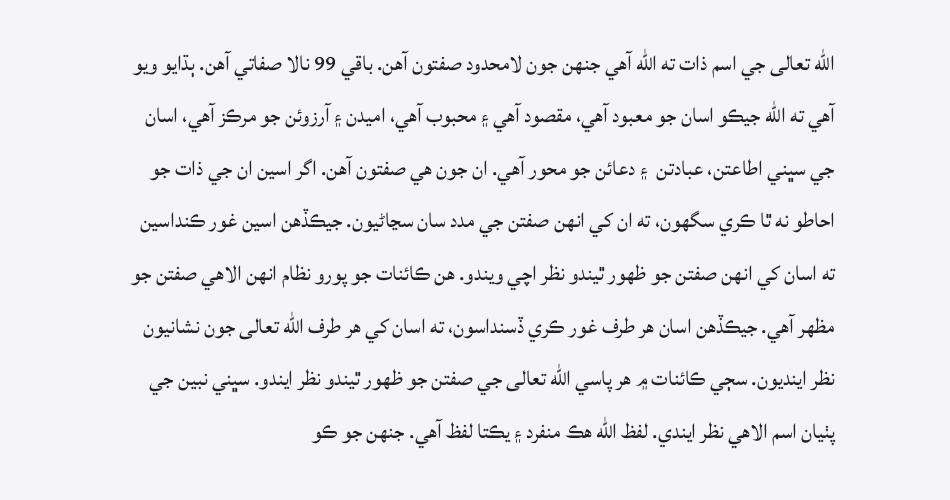الله تعالى جي اسم ذات ته الله آهي جنھن جون لامحدود صفتون آهن. باقي 99 نالا صفاتي آهن. ٻڌايو ويو آهي ته الله جيڪو اسان جو معبود آهي، مقصود آهي ۽ محبوب آهي، اميدن ۽ آرزوئن جو مرڪز آهي، اسان جي سڀني اطاعتن، عبادتن  ۽ دعائن جو محور آهي. ان جون هي صفتون آهن. اگر اسين ان جي ذات جو احاطو نه ٿا ڪري سگھون، ته ان کي انھن صفتن جي مدد سان سڃاڻيون. جيڪڏهن اسين غور ڪنداسين ته اسان کي انھن صفتن جو ظھور ٿيندو نظر اچي ويندو. هن ڪائنات جو پورو نظام انھن الاهي صفتن جو مظھر آهي. جيڪڏهن اسان هر طرف غور ڪري ڏسنداسون، ته اسان کي هر طرف الله تعالى جون نشانيون نظر اينديون. سڄي ڪائنات ۾ هر پاسي الله تعالى جي صفتن جو ظھور ٿيندو نظر ايندو. سڀني نبين جي پٺيان اسم الاهي نظر ايندي. لفظ الله هڪ منفرد ۽ يڪتا لفظ آهي. جنھن جو ڪو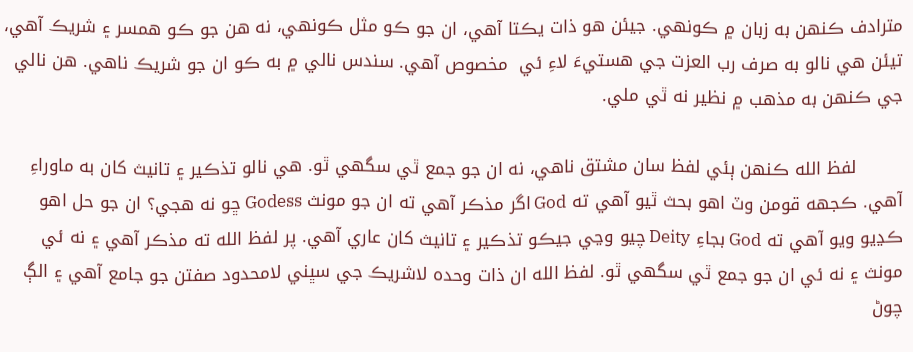مترادف ڪنھن به زبان ۾ ڪونھي. جيئن هو ذات يڪتا آهي، ان جو ڪو مثل ڪونھي، نه هن جو ڪو همسر ۽ شريڪ آهي، تيئن هي نالو به صرف رب العزت جي هستيءَ لاءِ ئي  مخصوص آهي. سندس نالي ۾ به ڪو ان جو شريڪ ناهي. هن نالي جي ڪنھن به مذهب ۾ نظير نه ٿي ملي.

        لفظ الله ڪنھن ٻئي لفظ سان مشتق ناهي، نه ان جو جمع ٿي سگھي ٿو. هي نالو تذڪير ۽ تانيث کان به ماوراءِ آهي. ڪجهه قومن وٽ اهو بحث ٿيو آهي ته God اگر مذڪر آهي ته ان جو مونث Godess ڇو نه هجي؟ ان جو حل اهو ڪڍيو ويو آهي ته God بجاءِ Deity چيو وڃي جيڪو تذڪير ۽ تانيث کان عاري آهي. پر لفظ الله ته مذڪر آهي ۽ نه ئي مونث ۽ نه ئي ان جو جمع ٿي سگھي ٿو. لفظ الله ان ذات وحده لاشريڪ جي سڀني لامحدود صفتن جو جامع آهي ۽ الڳ چوڻ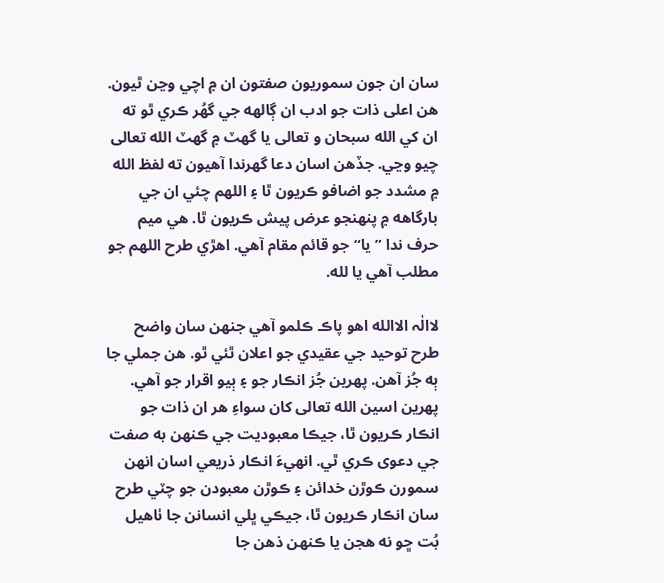سان ان جون سموريون صفتون ان ۾ اچي وڃن ٿيون. هن اعلى ذات جو ادب ان ڳالھه جي گھُر ڪري ٿو ته ان کي الله سبحان و تعالى يا گھٽ ۾ گھٽ الله تعالى چيو وڃي. جڏهن اسان دعا گھرندا آهيون ته لفظ الله ۾ مشدد جو اضافو ڪريون ٿا ۽ اللھم چئي ان جي بارگاهه ۾ پنھنجو عرض پيش ڪريون ٿا. هي ميم حرف ندا ”يا“ جو قائم مقام آهي. اهڙي طرح اللھم جو مطلب آهي يا لله.

لاالٰہ الاالله اهو پاڪ ڪلمو آهي جنھن سان واضح طرح توحيد جي عقيدي جو اعلان ٿئي ٿو. هن جملي جا ٻه جُز آهن. پھرين جُز انڪار جو ۽ ٻيو اقرار جو آهي. پھرين اسين الله تعالى کان سواءِ هر ان ذات جو انڪار ڪريون ٿا، جيڪا معبوديت جي ڪنھن به صفت جي دعوى ڪري ٿي. انھيءَ انڪار ذريعي اسان انھن سمورن ڪوڙن خدائن ۽ ڪوڙن معبودن جو چٽي طرح سان انڪار ڪريون ٿا، جيڪي ڀلي انسانن جا ٺاهيل بُت ڇو نه هجن يا ڪنھن ذهن جا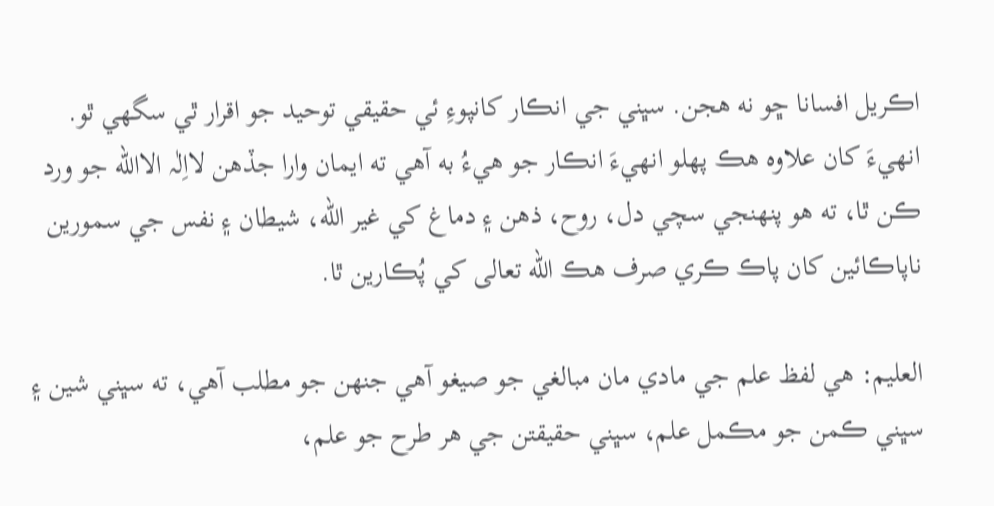اڪريل افسانا ڇو نه هجن. سڀني جي انڪار کانپوءِ ئي حقيقي توحيد جو اقرار ٿي سگھي ٿو. انھيءَ کان علاوه هڪ پھلو انھيءَ انڪار جو هيءُ به آهي ته ايمان وارا جڏهن لااِلٰہ الاالله جو ورد ڪن ٿا، ته هو پنھنجي سچي دل، روح، ذهن ۽ دماغ کي غير الله، شيطان ۽ نفس جي سمورين ناپاڪائين کان پاڪ ڪري صرف هڪ الله تعالى کي پُڪارين ٿا.

العليم: هي لفظ علم جي مادي مان مبالغي جو صيغو آهي جنھن جو مطلب آهي، ته سڀني شين ۽ سڀني ڪمن جو مڪمل علم، سڀني حقيقتن جي هر طرح جو علم،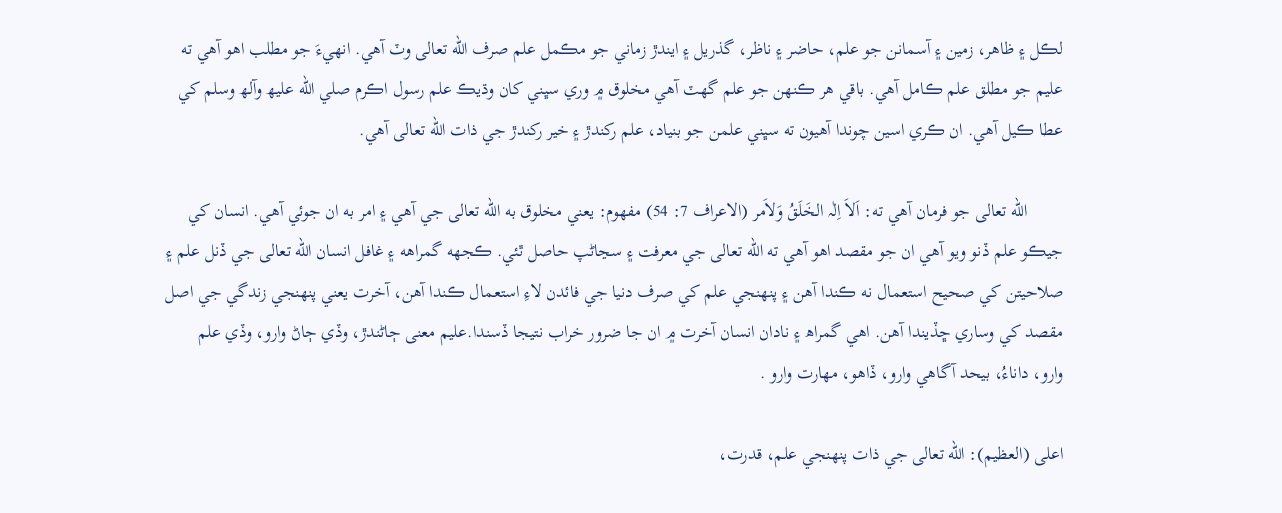لڪل ۽ ظاهر، زمين ۽ آسمانن جو علم، حاضر ۽ ناظر، گذريل ۽ ايندڙ زماني جو مڪمل علم صرف الله تعالى وٽ آهي. انھيءَ جو مطلب اهو آهي ته عليم جو مطلق علم ڪامل آهي. باقي هر ڪنھن جو علم گھٽ آهي مخلوق ۾ وري سڀني کان وڌيڪ علم رسول اڪرم صلي الله عليھ وآلھ وسلم کي عطا ڪيل آهي. ان ڪري اسين چوندا آهيون ته سڀني علمن جو بنياد، علم رکندڙ ۽ خير رکندڙ جي ذات الله تعالى آهي.

        الله تعالى جو فرمان آهي ته: اَلاَ اِلٰہ الخَلَقُ وَلاَمر (الاعراف 7: 54) مفھوم: يعني مخلوق به الله تعالى جي آهي ۽ امر به ان جوئي آهي. انسان کي جيڪو علم ڏنو ويو آهي ان جو مقصد اهو آهي ته الله تعالى جي معرفت ۽ سڃاڻپ حاصل ٿئي. ڪجهه گمراھه ۽ غافل انسان الله تعالى جي ڏنل علم ۽ صلاحيتن کي صحيح استعمال نه ڪندا آهن ۽ پنھنجي علم کي صرف دنيا جي فائدن لاءِ استعمال ڪندا آهن، آخرت يعني پنھنجي زندگي جي اصل مقصد کي وساري ڇڏيندا آهن. اهي گمراھ ۽ نادان انسان آخرت ۾ ان جا ضرور خراب نتيجا ڏسندا.عليم معنى ڄاڻندڙ، وڏي ڄاڻ وارو، وڏي علم وارو، داناءُ، بيحد آگاهي وارو، ڏاهو، مهارت وارو .

اعلى (العظيم): الله تعالى جي ذات پنھنجي علم، قدرت،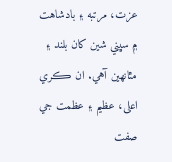عزت، مرتبه ۽ بادشاهت ۾ سڀني شين کان بلند ۽ مٿانھين آهي. ان ڪري اعلى، عظيم ۽ عظمت جي صفت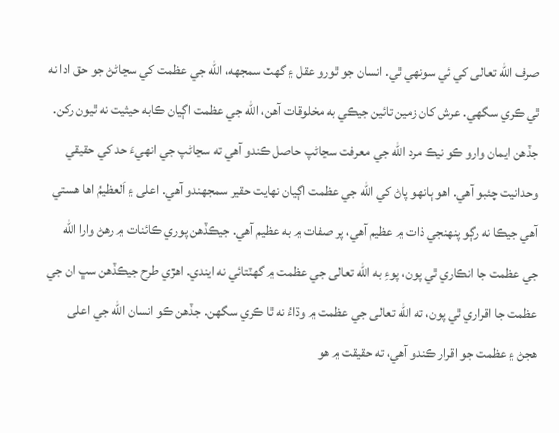صرف الله تعالى کي ئي سونهي ٿي. انسان جو ٿورو عقل ۽ گھٽ سمجهه، الله جي عظمت کي سڃاڻڻ جو حق ادا نه ٿي ڪري سگھي. عرش کان زمين تائين جيڪي به مخلوقات آهن، الله جي عظمت اڳيان ڪابه حيثيت نه ٿيون رکن. جڏهن ايمان وارو ڪو نيڪ مرد الله جي معرفت سڃاڻپ حاصل ڪندو آهي ته سڃاڻپ جي انھيءَ حد کي حقيقي وحدانيت چئبو آهي. اهو ٻانهو پاڻ کي الله جي عظمت اڳيان نهايت حقير سمجھندو آهي. اعلى ۽ اَلعظيمُ اها هستي آهي جيڪا نه رڳو پنھنجي ذات ۾ عظيم آهي، پر صفات ۾ به عظيم آهي. جيڪڏهن پوري ڪائنات ۾ رهڻ وارا الله جي عظمت جا انڪاري ٿي پون، پوءِ به الله تعالى جي عظمت ۾ گھٽتائي نه ايندي. اهڙي طرح جيڪڏهن سڀ ان جي عظمت جا اقراري ٿي پون، ته الله تعالى جي عظمت ۾ وڌاءُ نه ٿا ڪري سگھن. جڏهن ڪو انسان الله جي اعلى هجڻ ۽ عظمت جو اقرار ڪندو آهي، ته حقيقت ۾ هو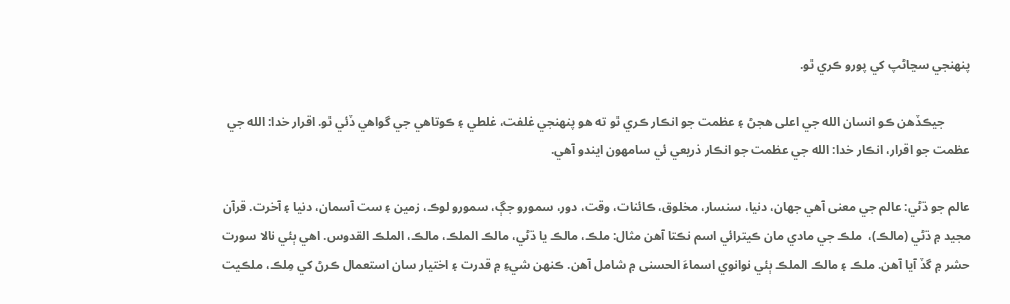پنھنجي سڃاڻپ کي پورو ڪري ٿو.

        جيڪڏهن ڪو انسان الله جي اعلى هجڻ ۽ عظمت جو انڪار ڪري ٿو ته هو پنھنجي غلفت، غلطي ۽ ڪوتاهي جي گواهي ڏئي ٿو. اقرار خدا: الله جي عظمت جو اقرار، انڪار خدا: الله جي عظمت جو انڪار ذريعي ئي سامھون ايندو آهي.

عالم جو ڌڻي: عالم جي معنى آهي جھان، دنيا، سنسار، مخلوق، ڪائنات، وقت، دور، سمورو جڳ، سمورو لوڪ، زمين ۽ ست آسمان، دنيا ۽ آخرت. قرآن مجيد ۾ ڌڻي (مالڪ)،  ملڪ جي مادي مان ڪيترائي اسم نڪتا آهن مثال: ملڪ، مالڪ يا ڌڻي، مالڪ الملڪ، مالڪ، الملڪ القدوس. اهي ٻئي نالا سورت حشر ۾ گڏ آيا آهن. ملڪ ۽ مالڪ الملڪ ٻئي نوانوي اسماءَ الحسنى ۾ شامل آهن. ڪنھن شيءِ ۾ قدرت ۽ اختيار سان استعمال ڪرڻ کي مِلڪ، ملڪيت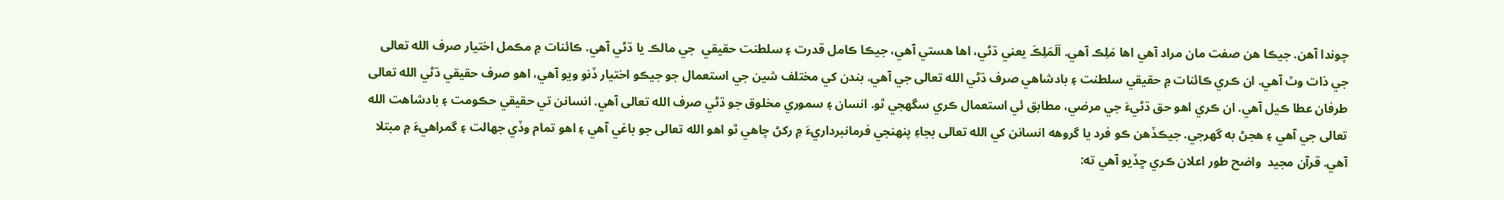چوندا آهن. جيڪا هن صفت مان مراد آهي اها مَلِڪ آهي. اَلَمَلِڪَ يعني ڌڻي، اها هستي آهي، جيڪا ڪامل قدرت ۽ سلطنت حقيقي  جي مالڪ يا ڌڻي آهي. ڪائنات ۾ مڪمل اختيار صرف الله تعالى جي ذات وٽ آهي. ان ڪري ڪائنات ۾ حقيقي سلطنت ۽ بادشاهي صرف ڌڻي الله تعالى جي آهي. بندن کي مختلف شين جي استعمال جو جيڪو اختيار ڏنو ويو آهي، اهو صرف حقيقي ڌڻي الله تعالى طرفان عطا ڪيل آهي. ان ڪري اهو حق ڌڻيءَ جي مرضي، مطابق ئي استعمال ڪري سگھجي ٿو. انسان ۽ سموري مخلوق جو ڌڻي صرف الله تعالى آهي. انسانن تي حقيقي حڪومت ۽ بادشاهت الله تعالى جي آهي ۽ هجڻ به گھرجي. جيڪڏهن ڪو فرد يا گروھه انسانن کي الله تعالى بجاءِ پنھنجي فرمانبرداريءَ ۾ رکڻ چاهي ٿو اهو الله تعالى جو باغي آهي ۽ اهو تمام وڏي جھالت ۽ گمراهيءَ ۾ مبتلا آهي. قرآن مجيد  واضح طور اعلان ڪري ڇڏيو آهي ته: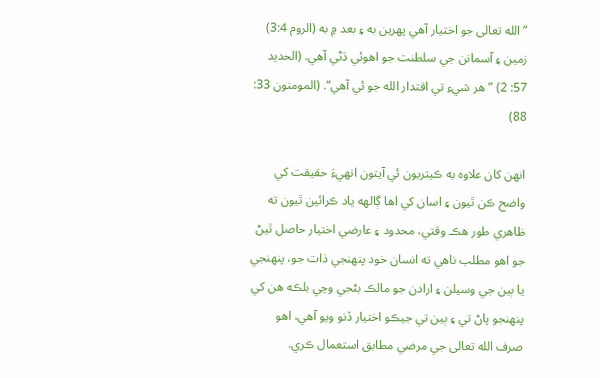”الله تعالى جو اختيار آهي پھرين به ۽ بعد ۾ به (الروم 3:4) زمين ۽ آسمانن جي سلطنت جو اهوئي ڌڻي آهي. (الحديد 57: 2) ”هر شيءِ تي اقتدار الله جو ئي آهي“. (المومنون 33: 88)

انھن کان علاوه به ڪيتريون ئي آيتون انھيءَ حقيقت کي واضح ڪن ٿيون ۽ اسان کي اها ڳالھه ياد ڪرائين ٿيون ته ظاهري طور هڪ وقتي، محدود ۽ عارضي اختيار حاصل ٿيڻ جو اهو مطلب ناهي ته انسان خود پنھنجي ذات جو، پنھنجي يا ٻين جي وسيلن ۽ ارادن جو مالڪ بڻجي وڃي بلڪه هن کي پنھنجو پاڻ تي ۽ ٻين تي جيڪو اختيار ڏنو ويو آهي، اهو صرف الله تعالى جي مرضي مطابق استعمال ڪري.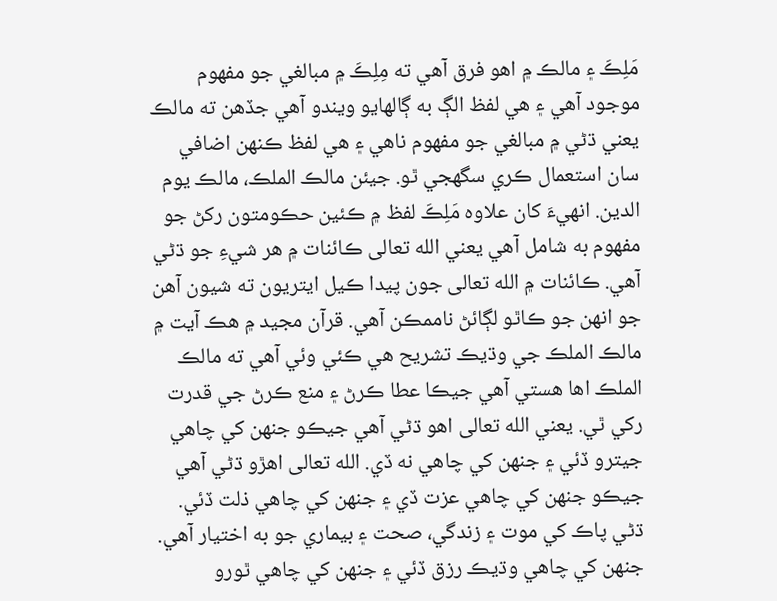مَلِڪَ ۽ مالڪ ۾ اهو فرق آهي ته مِلِڪَ ۾ مبالغي جو مفھوم  موجود آهي ۽ هي لفظ الڳ به ڳالھايو ويندو آهي جڏهن ته مالڪ يعني ڌڻي ۾ مبالغي جو مفھوم ناهي ۽ هي لفظ ڪنھن اضافي سان استعمال ڪري سگھجي ٿو. جيئن مالڪ الملڪ، مالڪ يوم الدين. انھيءَ کان علاوه مَلِڪَ لفظ ۾ ڪئين حڪومتون رکڻ جو مفھوم به شامل آهي يعني الله تعالى ڪائنات ۾ هر شيءِ جو ڌڻي آهي. ڪائنات ۾ الله تعالى جون پيدا ڪيل ايتريون ته شيون آهن جو انھن جو ڪاٿو لڳائڻ ناممڪن آهي. قرآن مجيد ۾ هڪ آيت ۾ مالڪ الملڪ جي وڌيڪ تشريح هي ڪئي وئي آهي ته مالڪ الملڪ اها هستي آهي جيڪا عطا ڪرڻ ۽ منع ڪرڻ جي قدرت رکي ٿي. يعني الله تعالى اهو ڌڻي آهي جيڪو جنھن کي چاهي جيترو ڏئي ۽ جنھن کي چاهي نه ڏي. الله تعالى اهڙو ڌڻي آهي جيڪو جنھن کي چاهي عزت ڏي ۽ جنھن کي چاهي ذلت ڏئي. ڌڻي پاڪ کي موت ۽ زندگي، صحت ۽ بيماري جو به اختيار آهي. جنھن کي چاهي وڌيڪ رزق ڏئي ۽ جنھن کي چاهي ٿورو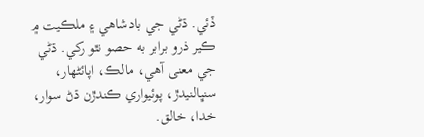ڏئي. ڌڻي جي بادشاهي ۽ ملڪيت ۾ ڪير ذرو برابر به حصو نٿو رکي. ڌڻي جي معنى آهي، مالڪ، اپائڻھار، سنڀالنيدڙ، پوئيواري ڪندڙن ڌڻ سوار، خدا، خالق.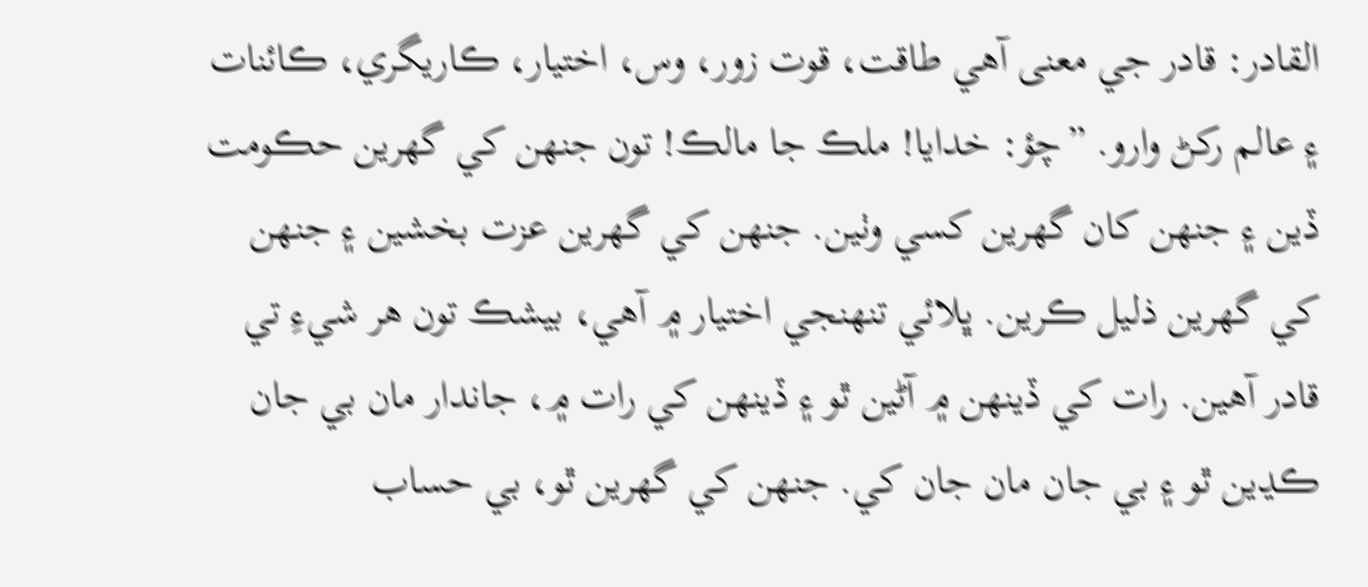القادر: قادر جي معنى آهي طاقت، قوت زور، وس، اختيار، ڪاريگري، ڪائنات ۽ عالم رکڻ وارو. ”چؤ: خدايا! ملڪ جا مالڪ! تون جنھن کي گھرين حڪومت ڏين ۽ جنھن کان گھرين کسي وٺين. جنھن کي گھرين عزت بخشين ۽ جنھن کي گھرين ذليل ڪرين. ڀلائي تنھنجي اختيار ۾ آهي، بيشڪ تون هر شيءِ تي قادر آهين. رات کي ڏينھن ۾ آڻين ٿو ۽ ڏينھن کي رات ۾، جاندار مان بي جان ڪڍين ٿو ۽ بي جان مان جان کي. جنھن کي گھرين ٿو، بي حساب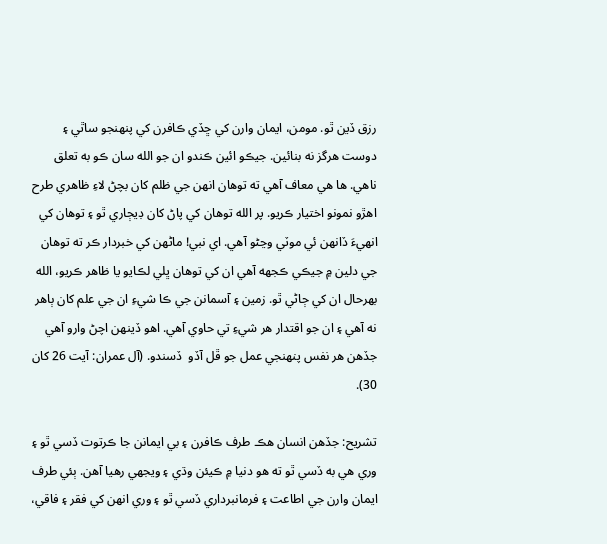رزق ڏين ٿو. مومن، ايمان وارن کي ڇڏي ڪافرن کي پنھنجو ساٿي ۽ دوست هرگز نه بنائين. جيڪو ائين ڪندو ان جو الله سان ڪو به تعلق ناهي. ها هي معاف آهي ته توهان انھن جي ظلم کان بچڻ لاءِ ظاهري طرح اهڙو نمونو اختيار ڪريو. پر الله توهان کي پاڻ کان ڊيڄاري ٿو ۽ توهان کي انھيءَ ڏانھن ئي موٽي وڃڻو آهي. اي نبي! ماڻھن کي خبردار ڪر ته توهان جي دلين ۾ جيڪي ڪجهه آهي ان کي توهان ڀلي لڪايو يا ظاهر ڪريو، الله بھرحال ان کي ڄاڻي ٿو. زمين ۽ آسمانن جي ڪا شيءِ ان جي علم کان ٻاهر نه آهي ۽ ان جو اقتدار هر شيءِ تي حاوي آهي. اهو ڏينھن اچڻ وارو آهي جڏهن هر نفس پنھنجي عمل جو ڦل آڏو  ڏسندو. (آل عمران: آيت 26 کان 30).

تشريح: جڏهن انسان هڪ طرف ڪافرن ۽ بي ايمانن جا ڪرتوت ڏسي ٿو ۽ وري هي به ڏسي ٿو ته هو دنيا ۾ ڪيئن وڌي ۽ ويجھي رهيا آهن. ٻئي طرف ايمان وارن جي اطاعت ۽ فرمانبرداري ڏسي ٿو ۽ وري انھن کي فقر ۽ فاقي،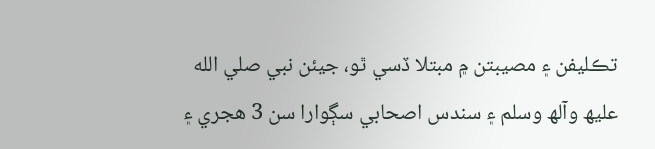تڪليفن ۽ مصيبتن ۾ مبتلا ڏسي ٿو، جيئن نبي صلي الله عليھ وآلھ وسلم ۽ سندس اصحابي سڳوارا سن 3 هجري ۽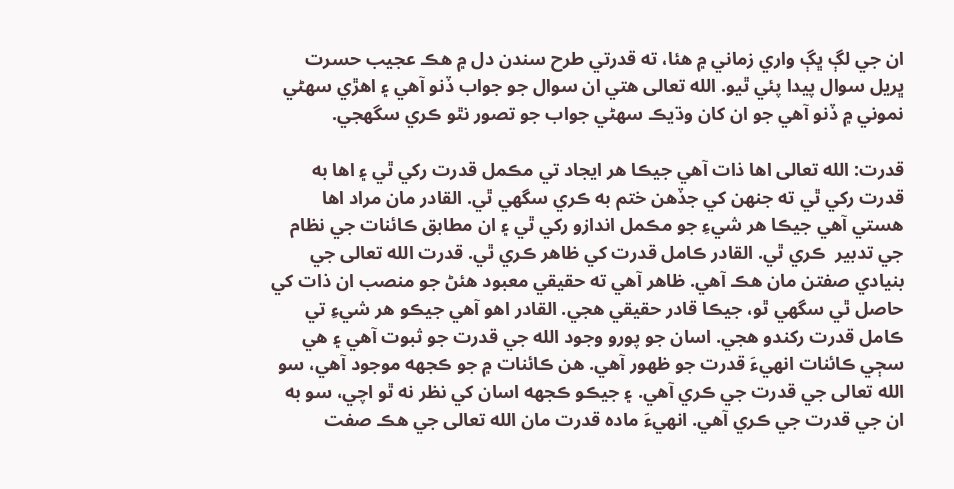ان جي لڳ ڀڳ واري زماني ۾ هئا، ته قدرتي طرح سندن دل ۾ هڪ عجيب حسرت ڀريل سوال پيدا پئي ٿيو. الله تعالى هتي ان سوال جو جواب ڏنو آهي ۽ اهڙي سهڻي نموني ۾ ڏنو آهي جو ان کان وڌيڪ سهڻي جواب جو تصور نٿو ڪري سگھجي.

قدرت: الله تعالى اها ذات آهي جيڪا هر ايجاد تي مڪمل قدرت رکي ٿي ۽ اها به قدرت رکي ٿي ته جنھن کي جڏهن ختم به ڪري سگھي ٿي. القادر مان مراد اها هستي آهي جيڪا هر شيءِ جو مڪمل اندازو رکي ٿي ۽ ان مطابق ڪائنات جي نظام جي تدبير  ڪري ٿي. القادر ڪامل قدرت کي ظاهر ڪري ٿي. قدرت الله تعالى جي بنيادي صفتن مان هڪ آهي. ظاهر آهي ته حقيقي معبود هئڻ جو منصب ان ذات کي حاصل ٿي سگھي ٿو، جيڪا قادر حقيقي هجي. القادر اهو آهي جيڪو هر شيءِ تي ڪامل قدرت رکندو هجي. اسان جو پورو وجود الله جي قدرت جو ثبوت آهي ۽ هي سڄي ڪائنات انھيءَ قدرت جو ظھور آهي. هن ڪائنات ۾ جو ڪجهه موجود آهي، سو الله تعالى جي قدرت جي ڪري آهي. ۽ جيڪو ڪجهه اسان کي نظر نه ٿو اچي، سو به ان جي قدرت جي ڪري آهي. انھيءَ ماده قدرت مان الله تعالى جي هڪ صفت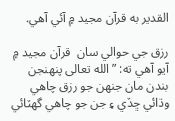القدير به قرآن مجيد ۾ آئي آهي.

رزق جي حوالي سان  قرآن مجيد ۾ آيو آهي ته: ”الله تعالى پنھنجن بندن مان جنھن جو رزق چاهي وڌائي ڇڏي ۽ جن جو چاهي گھٽائي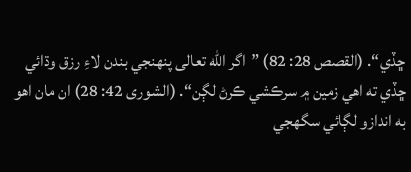ڇڏي“. (القصص 28: 82) ”اگر الله تعالى پنھنجي بندن لاءِ رزق وڌائي ڇڏي ته اهي زمين ۾ سرڪشي ڪرڻ لڳن“. (الشورى 42: 28) ان مان اهو به اندازو لڳائي سگھجي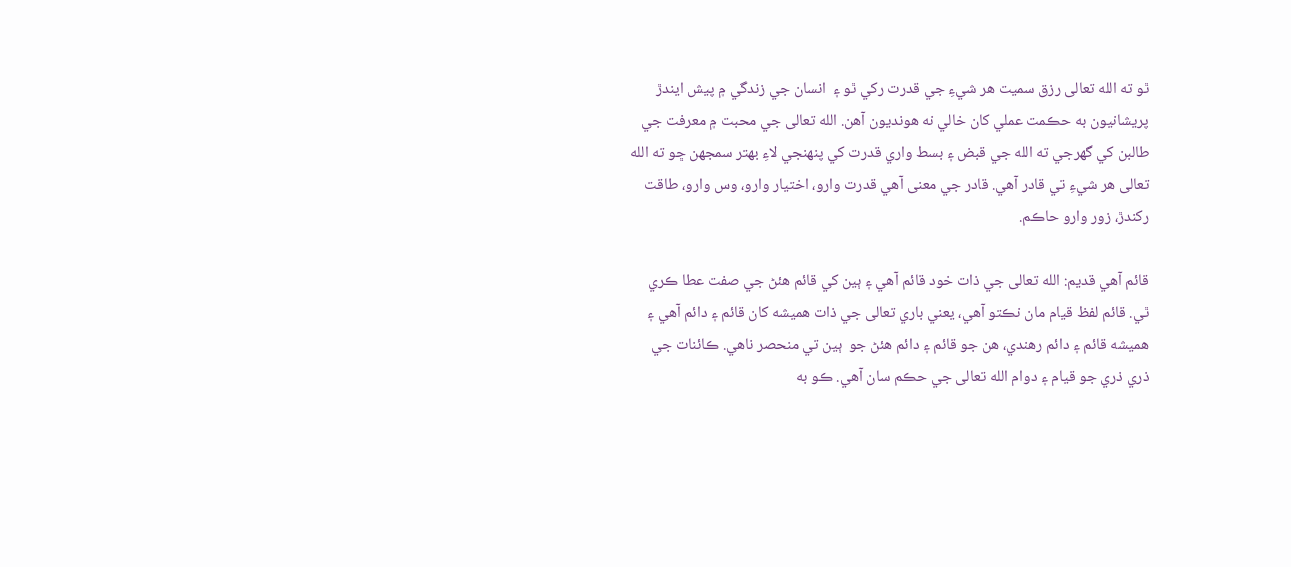ٿو ته الله تعالى رزق سميت هر شيءِ جي قدرت رکي ٿو ۽  انسان جي زندگي ۾ پيش ايندڙ پريشانيون به حڪمت عملي کان خالي نه هونديون آهن. الله تعالى جي محبت ۾ معرفت جي طالبن کي گھرجي ته الله جي قبض ۽ بسط واري قدرت کي پنھنجي لاءِ بهتر سمجھن ڇو ته الله تعالى هر شيءِ تي قادر آهي. قادر جي معنى آهي قدرت وارو، اختيار وارو، وس وارو، طاقت رکندڙ، زور وارو حاڪم.

قائم آهي قديم: الله تعالى جي ذات خود قائم آهي ۽ ٻين کي قائم هئڻ جي صفت عطا ڪري ٿي. قائم لفظ قيام مان نڪتو آهي، يعني باري تعالى جي ذات هميشه کان قائم ۽ دائم آهي ۽ هميشه قائم ۽ دائم رهندي، هن جو قائم ۽ دائم هئڻ جو  ٻين تي منحصر ناهي. ڪائنات جي ذري ذري جو قيام ۽ دوام الله تعالى جي حڪم سان آهي. ڪو به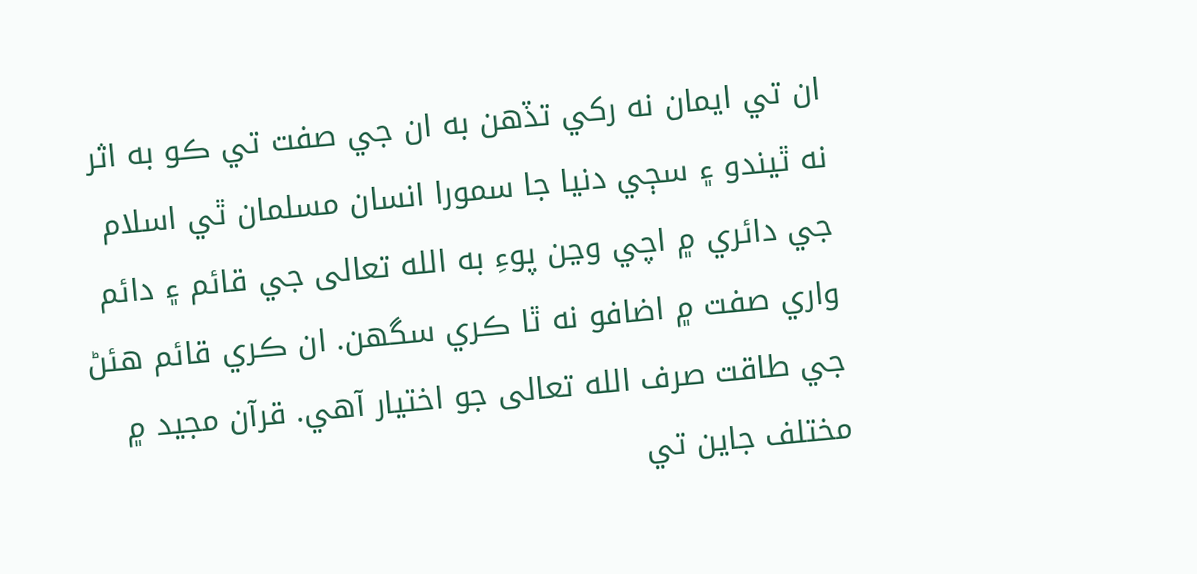ان تي ايمان نه رکي تڏهن به ان جي صفت تي ڪو به اثر نه ٿيندو ۽ سڄي دنيا جا سمورا انسان مسلمان ٿي اسلام جي دائري ۾ اچي وڃن پوءِ به الله تعالى جي قائم ۽ دائم واري صفت ۾ اضافو نه ٿا ڪري سگھن. ان ڪري قائم هئڻ جي طاقت صرف الله تعالى جو اختيار آهي. قرآن مجيد ۾ مختلف جاين تي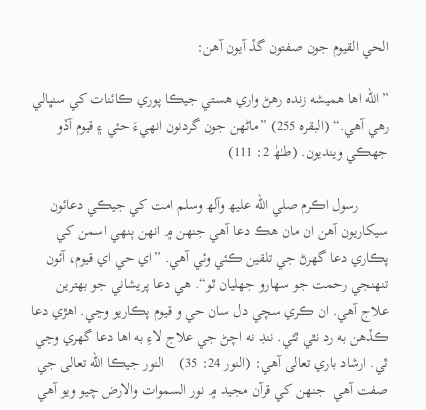الحي القيوم جون صفتون گڏ آيون آهن:

”الله اها هميشه زنده رهڻ واري هستي جيڪا پوري ڪائنات کي سنڀالي رهي آهي.“ (البقره 255) ”ماڻھن جون گردنون انھيءَ حئي ۽ قيوم آڏو جھڪي وينديون. (طـٰھٰ 2: 111)

        رسول اڪرم صلي الله عليھ وآلھ وسلم امت کي جيڪي دعائون سيکاريون آهن ان مان هڪ دعا آهي جنھن ۾ انھن ٻنهي اسمن کي پڪاري دعا گھرڻ جي تلقين ڪئي وئي آهي. ”اي حي اي قيوم، آئون تنھنجي رحمت جو سھارو جھليان ٿو“. هي دعا پريشاني جو بھترين علاج آهي. ان ڪري سچي دل سان حي و قيوم پڪاريو وڃي. اهڙي دعا ڪڏهن به رد نٿي ٿئي. ننڊ نه اچڻ جي علاج لاءِ به اها دعا گھري وڃي ٿي. ارشاد باري تعالى آهي: (النور 24: 35)    النور جيڪا الله تعالى جي صفت آهي  جنھن کي قرآن مجيد ۾ نور السموات والارض چيو ويو آهي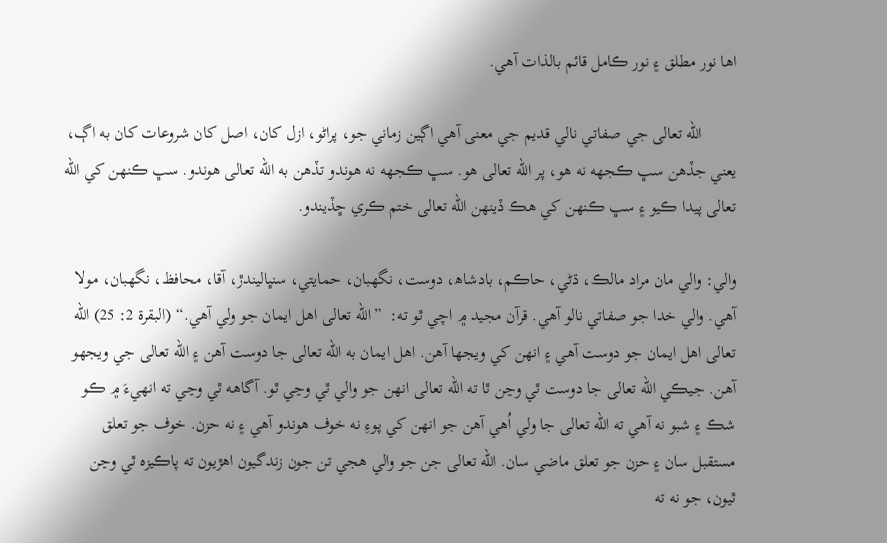اها نور مطلق ۽ نور ڪامل قائم بالذات آهي.

        الله تعالى جي صفاتي نالي قديم جي معنى آهي اڳين زماني جو، پراڻو، ازل کان، اصل کان شروعات کان به اڳ، يعني جڏهن سڀ ڪجهه نه هو، پر الله تعالى هو. سڀ ڪجهه نه هوندو تڏهن به الله تعالى هوندو. سڀ ڪنھن کي الله تعالى پيدا ڪيو ۽ سڀ ڪنھن کي هڪ ڏينھن الله تعالى ختم ڪري ڇڏيندو.

والي: والي مان مراد مالڪ، ڌڻي، حاڪم، بادشاھ، دوست، نگھبان، حمايتي، سنڀاليندڙ، آقا، محافظ، نگھبان، مولا آهي. والي خدا جو صفاتي نالو آهي. قرآن مجيد ۾ اچي ٿو ته:  ”الله تعالى اهل ايمان جو ولي آهي.“ (البقرة 2: 25) الله تعالى اهل ايمان جو دوست آهي ۽ انھن کي ويجھا آهن. اهل ايمان به الله تعالى جا دوست آهن ۽ الله تعالى جي ويجھو آهن. جيڪي الله تعالى جا دوست ٿي وڃن ٿا ته الله تعالى انھن جو والي ٿي وڃي ٿو. آگاھه ٿي وڃي ته انھيءَ ۾ ڪو شڪ ۽ شبو نه آهي ته الله تعالى جا ولي اُهي آهن جو انھن کي پوءِ نه خوف هوندو آهي ۽ نه حزن. خوف جو تعلق مستقبل سان ۽ حزن جو تعلق ماضي سان. الله تعالى جن جو والي هجي تن جون زندگيون اهڙيون ته پاڪيزه ٿي وڃن ٿيون، جو نه ته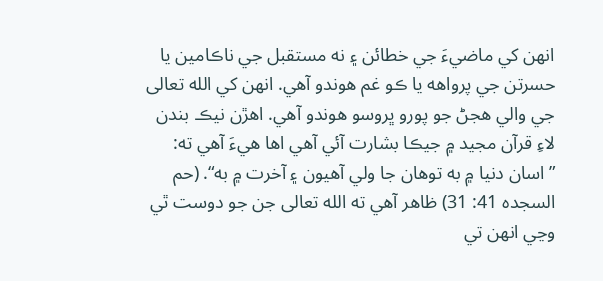انھن کي ماضيءَ جي خطائن ۽ نه مستقبل جي ناڪامين يا حسرتن جي پرواھه يا ڪو غم هوندو آهي. انھن کي الله تعالى جي والي هجڻ جو پورو ڀروسو هوندو آهي. اهڙن نيڪ بندن لاءِ قرآن مجيد ۾ جيڪا بشارت آئي آهي اها هيءَ آهي ته: ”اسان دنيا ۾ به توهان جا ولي آهيون ۽ آخرت ۾ به“. (حم السجده 41: 31) ظاهر آهي ته الله تعالى جن جو دوست ٿي وڃي انھن تي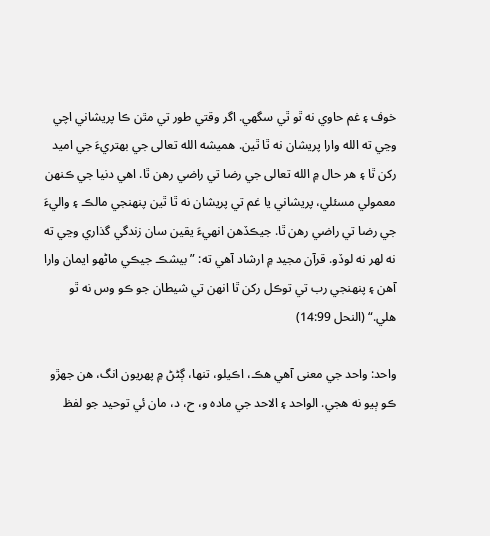خوف ۽ غم حاوي نه ٿو ٿي سگھي. اگر وقتي طور تي مٿن ڪا پريشاني اچي وڃي ته الله وارا پريشان نه ٿا ٿين. هميشه الله تعالى جي بهتريءَ جي اميد رکن ٿا ۽ هر حال ۾ الله تعالى جي رضا تي راضي رهن ٿا. اهي دنيا جي ڪنھن معمولي مسئلي، پريشاني يا غم تي پريشان نه ٿا ٿين پنھنجي مالڪ ۽ واليءَ جي رضا تي راضي رهن ٿا. جيڪڏهن انھيءَ يقين سان زندگي گذاري وڃي ته نه لهر نه لوڏو. قرآن مجيد ۾ ارشاد آهي ته: ”بيشڪ جيڪي ماڻھو ايمان وارا آهن ۽ پنھنجي رب تي توڪل رکن ٿا انھن تي شيطان جو ڪو وس نه ٿو هلي.“ (النحل 14:99)

واحد: واحد جي معنى آهي هڪ، اڪيلو، تنها، ڳڻڻ ۾ پھريون انگ، هن جهڙو ڪو ٻيو نه هجي. الواحد ۽ الاحد جي ماده و، ح، د، مان ئي توحيد جو لفظ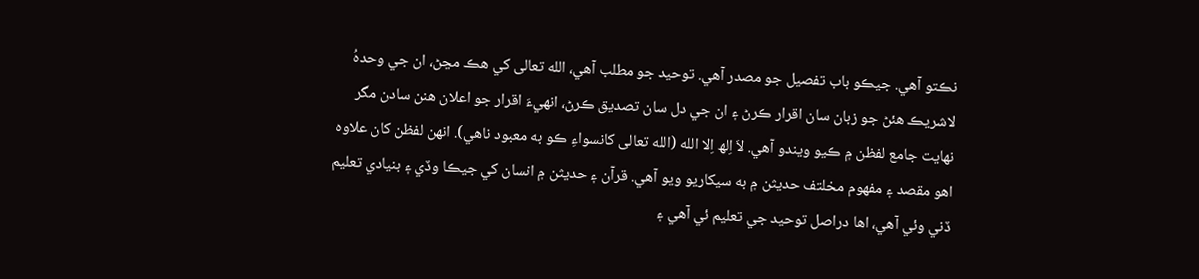نڪتو آهي. جيڪو باب تفصيل جو مصدر آهي. توحيد جو مطلب آهي، الله تعالى کي هڪ مڃڻ، ان جي وحدهُ لاشريڪ هئڻ جو زبان سان اقرار ڪرڻ ۽ ان جي دل سان تصديق ڪرڻ، انھيءَ اقرار جو اعلان هنن سادن مگر نهايت جامع لفظن ۾ ڪيو ويندو آهي. لاَ اِلھ اِلا الله (الله تعالى کانسواءِ ڪو به معبود ناهي). انھن لفظن کان علاوه اهو مقصد ۽ مفھوم مخلتف حديثن ۾ به سيکاريو ويو آهي. قرآن ۽ حديثن ۾ انسان کي جيڪا وڏي ۽ بنيادي تعليم ڏني وئي آهي، اها دراصل توحيد جي تعليم ئي آهي ۽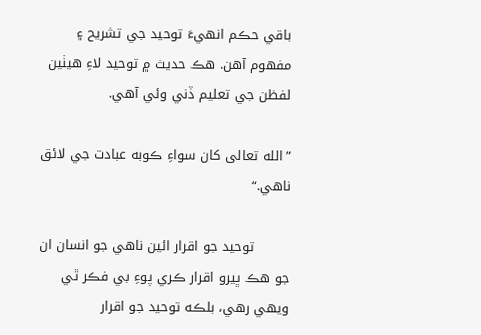باقي حڪم انھيءَ توحيد جي تشريح ۽ مفھوم آهن. هڪ حديث ۾ توحيد لاءِ هيٺين لفظن جي تعليم ڏني وئي آهي.

”الله تعالى کان سواءِ ڪوبه عبادت جي لائق ناهي.“

        توحيد جو اقرار ائين ناهي جو انسان ان جو هڪ ڀيرو اقرار ڪري پوءِ بي فڪر ٿي ويھي رهي، بلڪه توحيد جو اقرار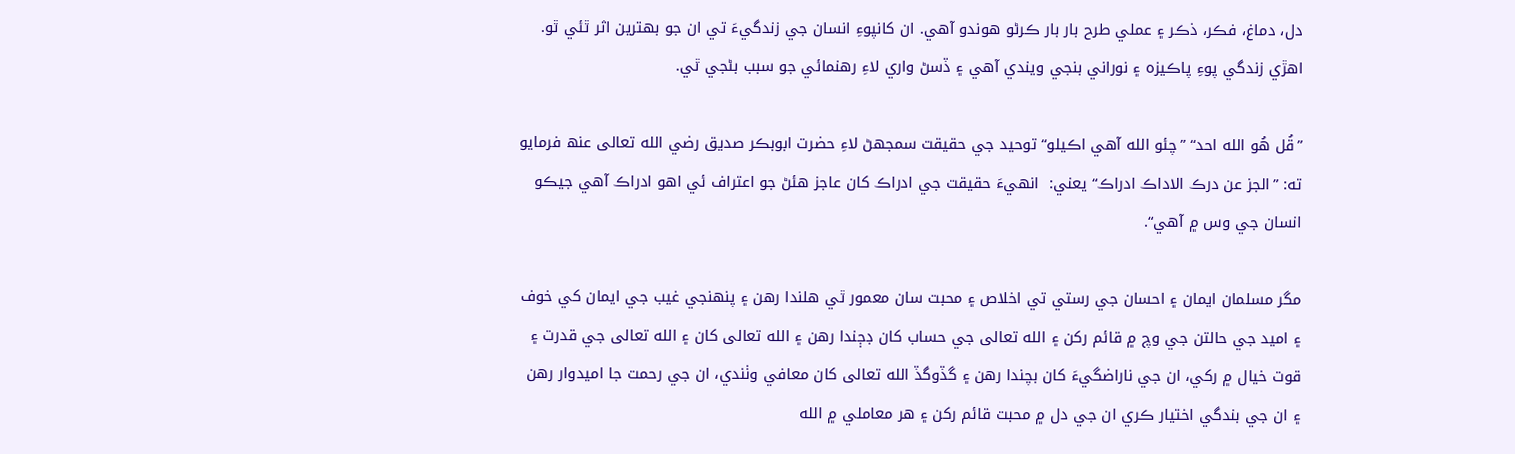دل، دماغ، فڪر، ذڪر ۽ عملي طرح بار بار ڪرڻو هوندو آهي. ان کانپوءِ انسان جي زندگيءَ تي ان جو بھترين اثر ٿئي ٿو. اهڙي زندگي پوءِ پاڪيزه ۽ نوراني بنجي ويندي آهي ۽ ڏسڻ واري لاءِ رهنمائي جو سبب بڻجي ٿي.

”قُل هُو الله احد“ ”چئو الله آهي اڪيلو“ توحيد جي حقيقت سمجھڻ لاءِ حضرت ابوبڪر صديق رضي الله تعالى عنھ فرمايو ته: ”الجز عن درڪ الاداڪ ادراڪ“ يعني:  انھيءَ حقيقت جي ادراڪ کان عاجز هئڻ جو اعتراف ئي اهو ادراڪ آهي جيڪو انسان جي وس ۾ آهي“.

مگر مسلمان ايمان ۽ احسان جي رستي تي اخلاص ۽ محبت سان معمور ٿي هلندا رهن ۽ پنھنجي غيب جي ايمان کي خوف ۽ اميد جي حالتن جي وچ ۾ قائم رکن ۽ الله تعالى جي حساب کان ڊڄندا رهن ۽ الله تعالى کان ۽ الله تعالى جي قدرت ۽ قوت خيال ۾ رکي، ان جي ناراضگيءَ کان بچندا رهن ۽ گڏوگڏ الله تعالى کان معافي وٺندي، ان جي رحمت جا اميدوار رهن ۽ ان جي بندگي اختيار ڪري ان جي دل ۾ محبت قائم رکن ۽ هر معاملي ۾ الله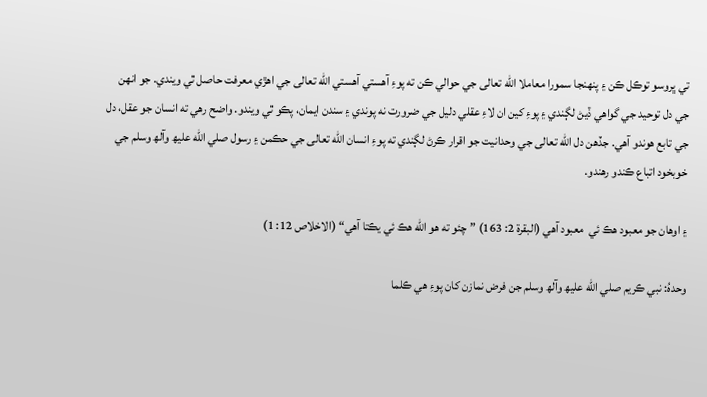تي ڀروسو توڪل ڪن ۽ پنھنجا سمورا معاملا الله تعالى جي حوالي ڪن ته پوءِ آهستي آهستي الله تعالى جي اهڙي معرفت حاصل ٿي ويندي. جو انھن جي دل توحيد جي گواهي ڏيڻ لڳندي ۽ پوءِ کين ان لاءِ عقلي دليل جي ضرورت نه پوندي ۽ سندن ايمان، پڪو ٿي ويندو. واضح رهي ته انسان جو عقل، دل جي تابع هوندو آهي. جڏهن دل الله تعالى جي وحدانيت جو اقرار ڪرڻ لڳندي ته پوءِ انسان الله تعالى جي حڪمن ۽ رسول صلي الله عليھ وآلھ وسلم جي خوبخود اتباع ڪندو رهندو.

۽ اوهان جو معبود هڪ ئي  معبود آهي (البقرة 2: 163) ”چئو ته هو الله هڪ ئي يڪتا آهي“ (الاخلاص 12: 1)

وحدهُ: نبي ڪريم صلي الله عليھ وآلھ وسلم جن فرض نمازن کان پوءِ هي ڪلما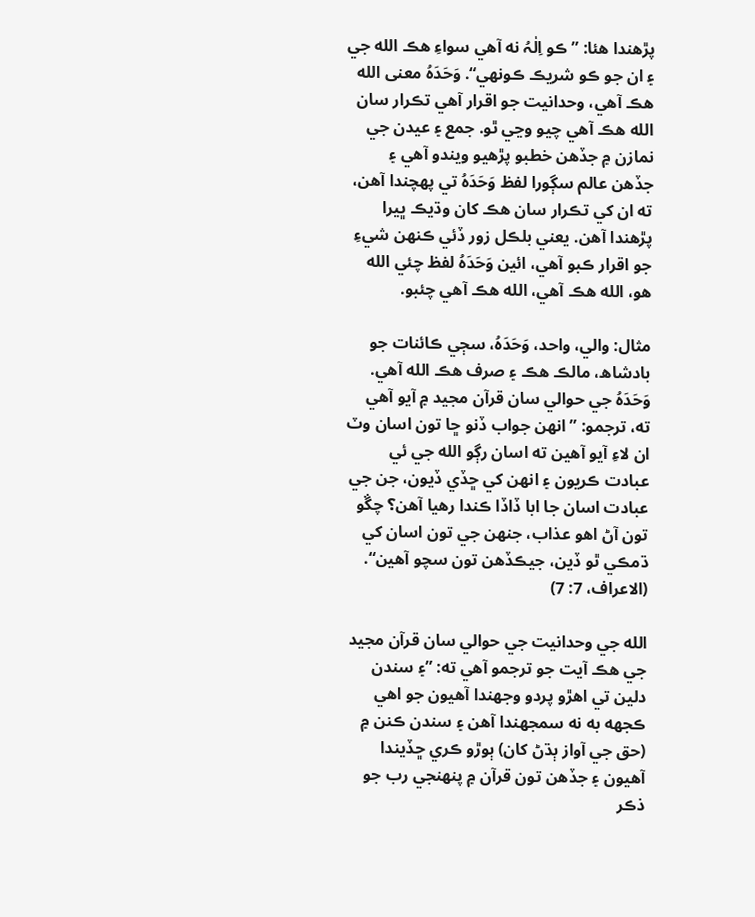پڙهندا هئا: ”ڪو اِلٰہُ نه آهي سواءِ هڪ الله جي ۽ ان جو ڪو شريڪ ڪونھي“. وَحَدَهُ معنى الله هڪ آهي، وحدانيت جو اقرار آهي تڪرار سان الله هڪ آهي چيو وڃي ٿو. جمع ۽ عيدن جي نمازن ۾ جڏهن خطبو پڙهيو ويندو آهي ۽ جڏهن عالم سڳورا لفظ وَحَدَهُ تي پھچندا آهن، ته ان کي تڪرار سان هڪ کان وڌيڪ ڀيرا پڙهندا آهن. يعني بلڪل زور ڏئي ڪنھن شيءِ جو اقرار ڪبو آهي، ائين وَحَدَهُ لفظ چئي الله هو، الله هڪ آهي، الله هڪ آهي چئبو.

مثال: والي، واحد، وَحَدَهُ، سڄي ڪائنات جو بادشاھ، مالڪ هڪ ۽ صرف هڪ الله آهي. وَحَدَهُ جي حوالي سان قرآن مجيد ۾ آيو آهي ته، ترجمو: ”انھن جواب ڏنو ڇا تون اسان وٽ ان لاءِ آيو آهين ته اسان رڳو الله جي ئي عبادت ڪريون ۽ انھن کي ڇڏي ڏيون، جن جي عبادت اسان جا ابا ڏاڏا ڪندا رهيا آهن؟ چڱو تون آڻ اهو عذاب، جنھن جي تون اسان کي ڌمڪي ٿو ڏين، جيڪڏهن تون سچو آهين“. (الاعراف، 7: 7)

الله جي وحدانيت جي حوالي سان قرآن مجيد جي هڪ آيت جو ترجمو آهي ته: ”۽ سندن دلين تي اهڙو پردو وجھندا آهيون جو اهي ڪجهه به نه سمجھندا آهن ۽ سندن ڪنن ۾ (حق جي آواز ٻڌڻ کان) ٻوڙو ڪري ڇڏيندا آهيون ۽ جڏهن تون قرآن ۾ پنھنجي رب جو ذڪر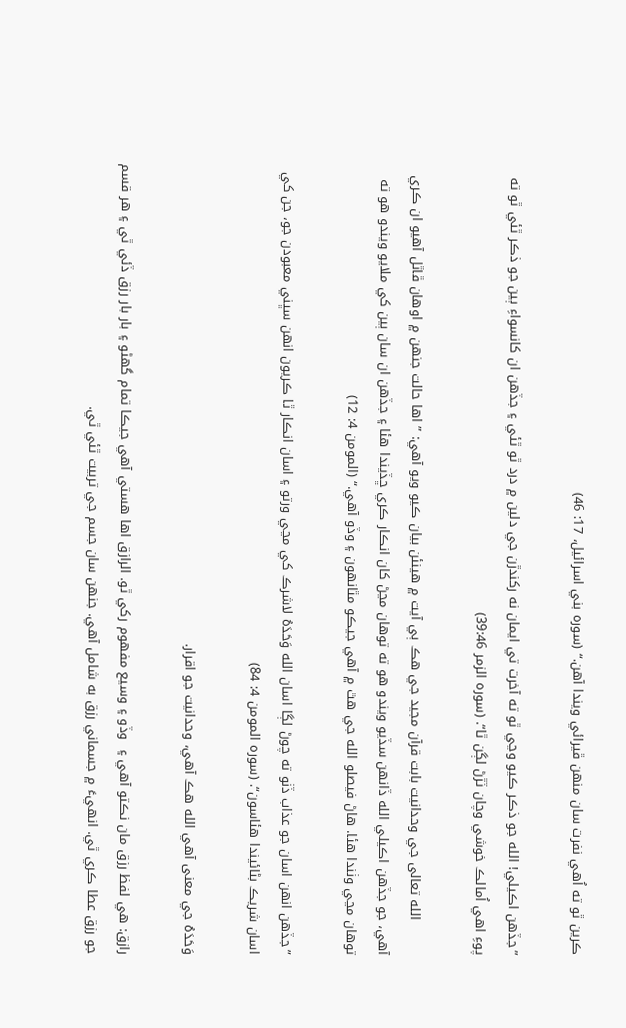ڪرين ٿو ته اُهي نفرت سان منھن ڦيرائي ويندا آهن.“ (سوره بني اسرائيل، 17: 46)

”جڏهن اڪيلي! الله جو ذڪر ڪيو وڃي ٿو ته آخرت تي ايمان نه رکندڙن جي دلين ۾ درد ٿو ٿئي ۽ جڏهن ان کانسواءِ ٻين جو ذڪر ٿئي ٿو ته پوءِ اهي اُمالڪ خوشي وچان ٽڙڻ لڳن ٿا“. (سوره الزمر 39:46)

        الله تعالى جي وحدانيت بابت قرآن مجيد جي هڪ ٻي آيت ۾ هينئن بيان ڪيو ويو آهي: ” اها حالت جنھن ۾ اوهان ڦاٿل آهيو ان ڪري آهي، جو جڏهن اڪيلي الله ڏانھن سڏيو ويندو هو ته توهان مڃڻ کان انڪار ڪري ڇڏيندا هئا ۽ جڏهن ان سان ٻين کي ملايو ويندو هو ته توهان مڃي وٺندا هئا. هاڻ فيصلو الله جي هٿ ۾ آهي جيڪو مٿانهون ۽ وڏو آهي.“ (المومن 4: 12)

”جڏهن انھن اسان جو عذاب ڏٺو ته چوڻ لڳا اسان الله وَحَدَهُ لاشرڪ کي مڃي ورتو ۽ اسان انڪار ٿا ڪريون انھن سڀني معبودن جو، جن کي اسان شريڪ بڻائيندا هئاسون“. (سوره المومن 4: 84)

وَحَدَهُ جي معنى آهي الله هڪ آهي، وحدانيت جو اقرار.

رازق: هي لفظ رزق مان نڪتو آهي ۽  وڏو ۽ وسيع مفھوم رکي ٿو. الرازق اها هستي آهي جيڪا تمام گھڻو ۽ بار بار رزق ڏئي ٿي ۽ هر قسم جو رزق عطا ڪري ٿي. انھيءَ ۾ جسماني رزق به شامل آهي. جنھن سان جسم جي تربيت ٿئي ٿي.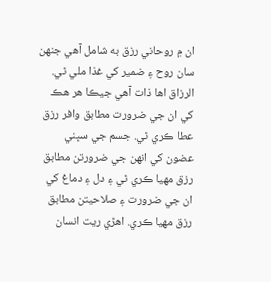ان ۾ روحاني رزق به شامل آهي جنھن سان روح ۽ ضمير کي غذا ملي ٿي. الرزاق اها ذات آهي جيڪا هر هڪ کي ان جي ضرورت مطابق وافر رزق عطا ڪري ٿي. جسم جي سڀني عضون کي انھن جي ضرورتن مطابق رزق مهيا ڪري ٿي ۽ دل ۽ دماغ کي ان جي ضرورت ۽ صلاحيتن مطابق رزق مهيا ڪري. اهڙي ريت انسان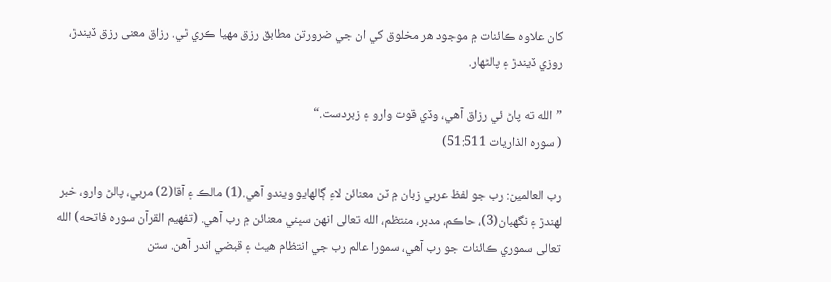کان علاوه ڪائنات ۾ موجود هر مخلوق کي ان جي ضرورتن مطابق رزق مھيا ڪري ٿي. رزاق معنى رزق ڏيندڙ، روزي ڏيندڙ ۽ پالڻھار.

”الله ته پاڻ ئي رزاق آهي، وڏي قوت وارو ۽ زبردست.“
( سوره الذاريات 51:511)

رب العالمين: رب جو لفظ عربي زبان ۾ ٽن معنائن لاءِ ڳالھايو ويندو آهي.(1) مالڪ ۽ آقا(2) مربي، پالڻ وارو، خبر لهندڙ ۽ نگھبان(3)، حاڪم، مدبر، منتظم، الله تعالى انھن سڀني معنائن ۾ رب آهي. (تفھيم القرآن سوره فاتحه) الله تعالى سموري ڪائنات جو رب آهي، سمورا عالم رب جي انتظام هيٺ ۽ قبضي اندر آهن. ستن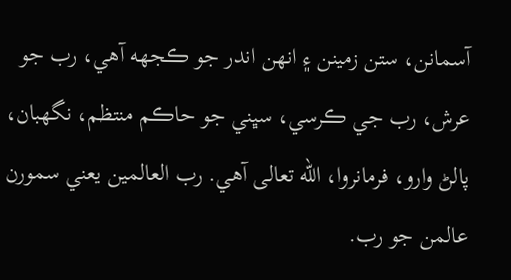آسمانن، ستن زمينن ۽ انھن اندر جو ڪجهه آهي، رب جو عرش، رب جي ڪرسي، سڀني جو حاڪم منتظم، نگھبان، پالڻ وارو، فرمانروا، الله تعالى آهي. رب العالمين يعني سمورن عالمن جو رب.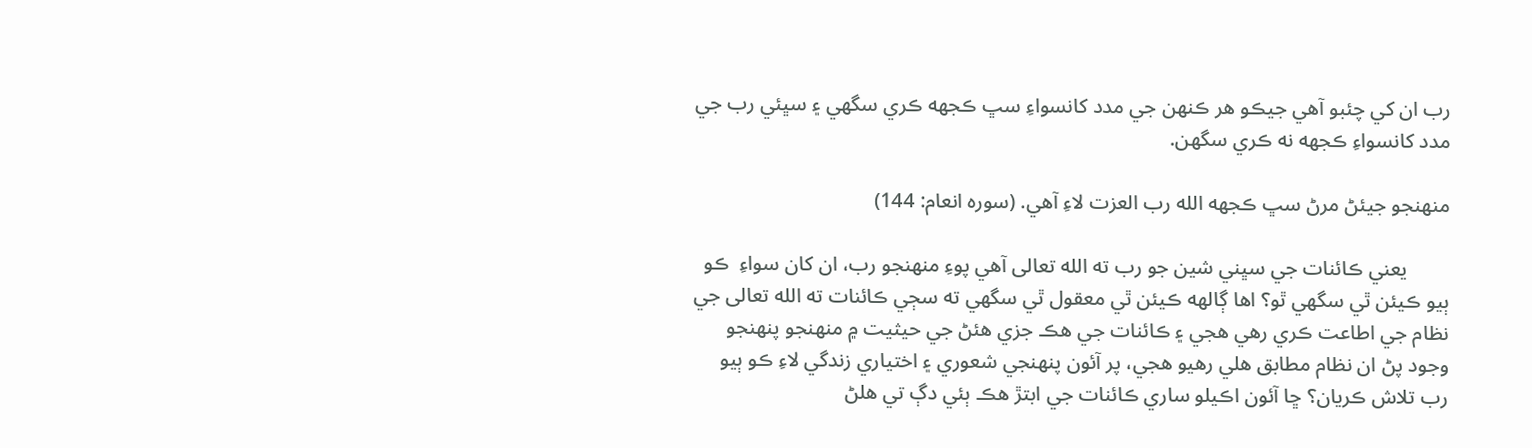رب ان کي چئبو آهي جيڪو هر ڪنھن جي مدد کانسواءِ سڀ ڪجهه ڪري سگھي ۽ سڀئي رب جي مدد کانسواءِ ڪجهه نه ڪري سگھن.

منھنجو جيئڻ مرڻ سڀ ڪجهه الله رب العزت لاءِ آهي. (سوره انعام: 144)

        يعني ڪائنات جي سڀني شين جو رب ته الله تعالى آهي پوءِ منھنجو رب، ان کان سواءِ  ڪو ٻيو ڪيئن ٿي سگھي ٿو؟ اها ڳالھه ڪيئن ٿي معقول ٿي سگھي ته سڄي ڪائنات ته الله تعالى جي نظام جي اطاعت ڪري رهي هجي ۽ ڪائنات جي هڪ جزي هئڻ جي حيثيت ۾ منھنجو پنھنجو وجود پڻ ان نظام مطابق هلي رهيو هجي، پر آئون پنھنجي شعوري ۽ اختياري زندگي لاءِ ڪو ٻيو رب تلاش ڪريان؟ ڇا آئون اڪيلو ساري ڪائنات جي ابتڙ هڪ ٻئي دڳ تي هلڻ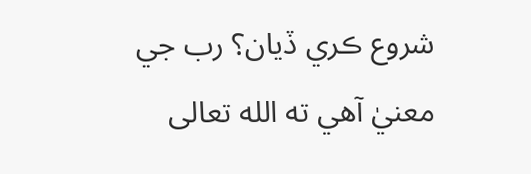شروع ڪري ڏيان؟ رب جي معنيٰ آهي ته الله تعالى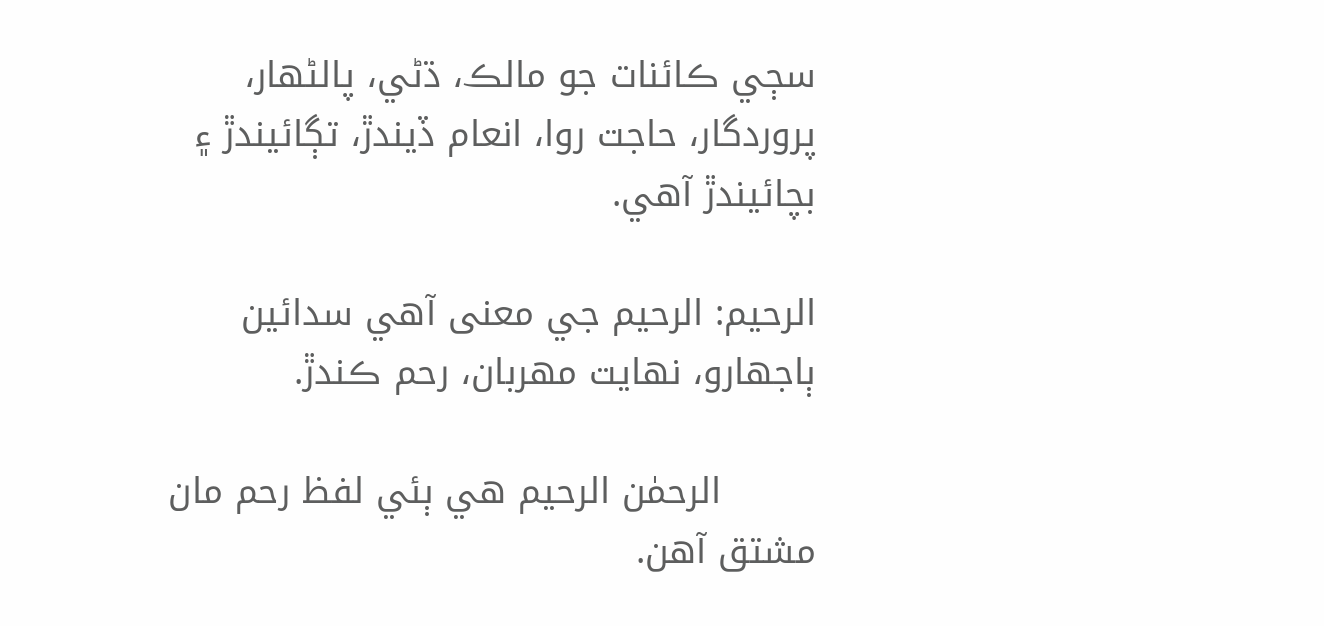سڄي ڪائنات جو مالڪ، ڌڻي، پالڻھار، پروردگار، حاجت روا، انعام ڏيندڙ، تڳائيندڙ ۽ بچائيندڙ آهي.

الرحيم: الرحيم جي معنى آهي سدائين ٻاجھارو، نهايت مھربان، رحم ڪندڙ.

        الرحمٰن الرحيم هي ٻئي لفظ رحم مان مشتق آهن.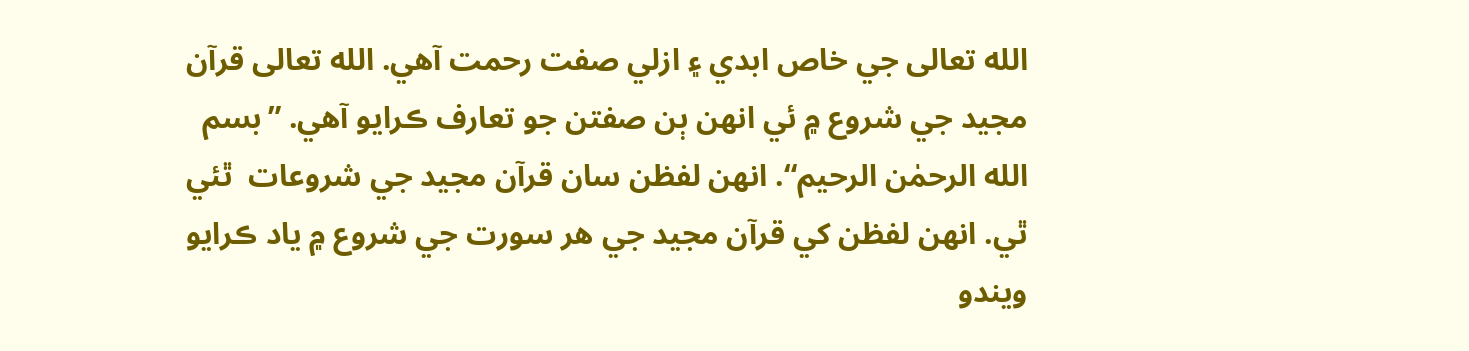الله تعالى جي خاص ابدي ۽ ازلي صفت رحمت آهي. الله تعالى قرآن مجيد جي شروع ۾ ئي انھن ٻن صفتن جو تعارف ڪرايو آهي. ”بسم الله الرحمٰن الرحيم“. انھن لفظن سان قرآن مجيد جي شروعات  ٿئي ٿي. انھن لفظن کي قرآن مجيد جي هر سورت جي شروع ۾ ياد ڪرايو ويندو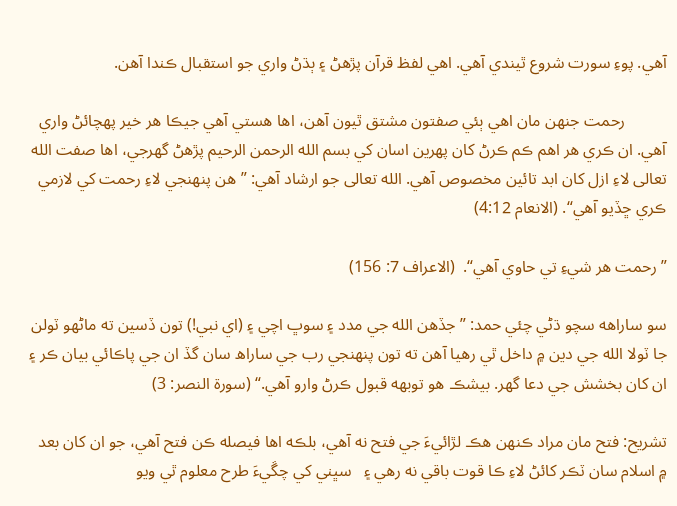آهي. پوءِ سورت شروع ٿيندي آهي. اهي لفظ قرآن پڙهڻ ۽ ٻڌڻ واري جو استقبال ڪندا آهن.

          رحمت جنھن مان اهي ٻئي صفتون مشتق ٿيون آهن، اها هستي آهي جيڪا هر خير پھچائڻ واري آهي. ان ڪري هر اهم ڪم ڪرڻ کان پھرين اسان کي بسم الله الرحمن الرحيم پڙهڻ گھرجي، اها صفت الله تعالى لاءِ ازل کان ابد تائين مخصوص آهي. الله تعالى جو ارشاد آهي: ”هن پنھنجي لاءِ رحمت کي لازمي ڪري ڇڏيو آهي“. (الانعام 4:12)

”رحمت هر شيءِ تي حاوي آهي“.  (الاعراف 7: 156)

سو ساراھه سچو ڌڻي چئي حمد: ”جڏهن الله جي مدد ۽ سوڀ اچي ۽ (اي نبي!) تون ڏسين ته ماڻھو ٽولن جا ٽولا الله جي دين ۾ داخل ٿي رهيا آهن ته تون پنھنجي رب جي ساراھ سان گڏ ان جي پاڪائي بيان ڪر ۽ ان کان بخشش جي دعا گھر. بيشڪ هو توبھه قبول ڪرڻ وارو آهي.“ (سورة النصر: 3)

تشريح: فتح مان مراد ڪنھن هڪ لڙائيءَ جي فتح نه آهي، بلڪه اها فيصله ڪن فتح آهي، جو ان کان بعد ۾ اسلام سان ٽڪر کائڻ لاءِ ڪا قوت باقي نه رهي ۽   سڀني کي چڱيءَ طرح معلوم ٿي ويو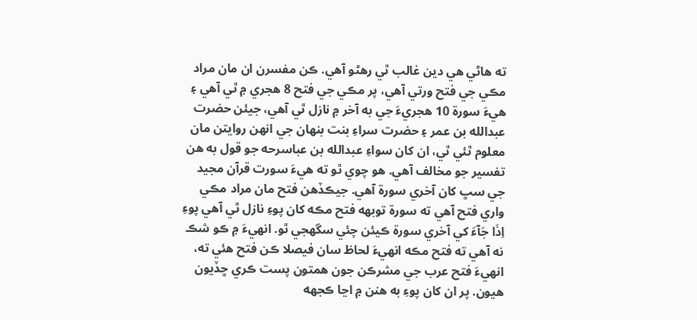ته هاڻي هي دين غالب ٿي رهڻو آهي. ڪن مفسرن ان مان مراد مڪي جي فتح ورتي آهي، پر مڪي جي فتح 8 هجري ۾ ٿي آهي ۽ هيءَ سورة 10 هجريءَ جي به آخر ۾ نازل ٿي آهي، جيئن حضرت عبدالله بن عمر ۽ حضرت سراءِ بنت بنھان جي انھن روايتن مان معلوم ٿئي ٿي، ان کان سواءِ عبدالله بن عباسرحه جو قول به هن تفسير جو مخالف آهي. هو چوي ٿو ته هيءَ سورت قرآن مجيد جي سڀ کان آخري سورة آهي. جيڪڏهن فتح مان مراد مڪي واري فتح آهي ته سورة توبھه فتح مڪه کان پوءِ نازل ٿي آهي پوءِ اِذَا جَآءَ کي آخري سورة ڪيئن چئي سگھجي ٿو. انھيءَ ۾ ڪو شڪ نه آهي ته فتح مڪه انھيءَ لحاظ سان فيصلا ڪن فتح هئي ته، انھيءَ فتح عرب جي مشرڪن جون همتون پست ڪري ڇڏيون هيون. پر ان کان پوءِ به هنن ۾ اڃا ڪجهه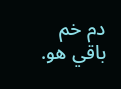دم خم  باقي هو.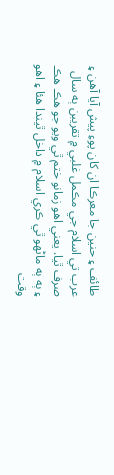طائف ۽ حنين جا معرڪا ان کان پوءِ پيش آيا آهن ۽ عرب تي اسلام جي مڪمل غلبي ۾ تقريبن ٻه سال صرف ٿيا. يعني اهو زمانو ختم ٿي ويو جو هڪ هڪ ۽ ٻه ٻه ماڻھو ٿي ڪري اسلام ۾ داخل ٿيندا هئا ۽ اهو وقت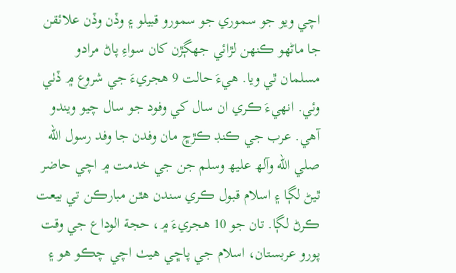اچي ويو جو سموري جو سمورو قبيلو ۽ وڏن وڏن علائقن جا ماڻھو ڪنھن لڙائي جھڳڙن کان سواءِ پاڻ مرادو مسلمان ٿي ويا. هيءَ حالت 9 هجريءَ جي شروع ۾ ڏٺي وئي. انھيءَ ڪري ان سال کي وفود جو سال چيو ويندو آهي. عرب جي ڪنڊ ڪڙڇ مان وفدن جا وفد رسول الله صلي الله وآلھ عليھ وسلم جن جي خدمت ۾ اچي حاضر ٿيڻ لڳا ۽ اسلام قبول ڪري سندن هٿن مبارڪن تي بيعت ڪرڻ لڳا. تان جو 10 هجريءَ ۾، حجة الوداع جي وقت پورو عربستان، اسلام جي پاڇي هيٺ اچي چڪو هو ۽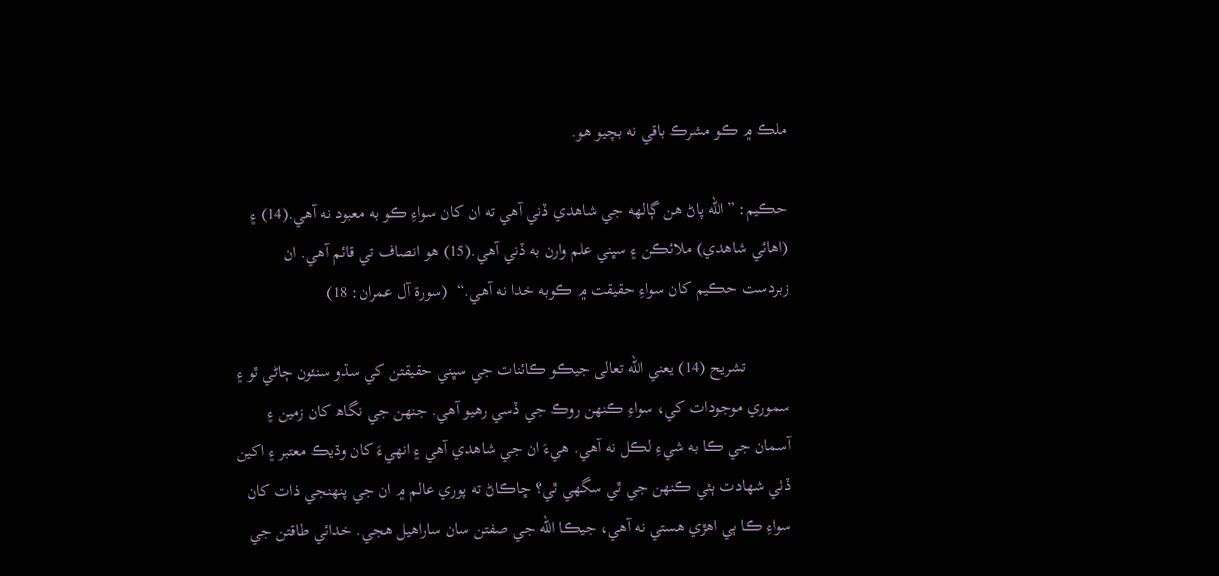ملڪ ۾ ڪو مشرڪ باقي نه بچيو هو.

حڪيم: ”الله پاڻ هن ڳالھه جي شاهدي ڏني آهي ته ان کان سواءِ ڪو به معبود نه آهي.(14) ۽ (اهائي شاهدي) ملائڪن ۽ سڀني علم وارن به ڏني آهي.(15) هو انصاف تي قائم آهي. ان زبردست حڪيم کان سواءِ حقيقت ۾ ڪوبه خدا نه آهي.“  (سورة آل عمران: 18)

          تشريح (14) يعني الله تعالى جيڪو ڪائنات جي سڀني حقيقتن کي سڌو سنئون ڄاڻي ٿو ۽ سموري موجودات کي، سواءِ ڪنھن روڪ جي ڏسي رهيو آهي. جنھن جي نگاھ کان زمين ۽ آسمان جي ڪا به شيءِ لڪل نه آهي. هيءَ ان جي شاهدي آهي ۽ انھيءَ کان وڌيڪ معتبر ۽ اکين ڏٺي شھادت ٻئي ڪنھن جي ٿي سگھي ٿي؟ ڇاڪاڻ ته پوري عالم ۾ ان جي پنھنجي ذات کان سواءِ ڪا ٻي اهڙي هستي نه آهي، جيڪا الله جي صفتن سان ساراهيل هجي. خدائي طاقتن جي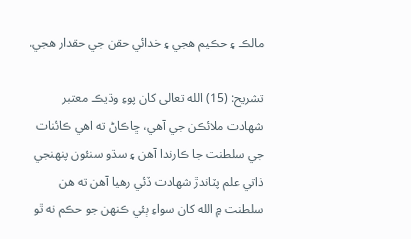مالڪ ۽ حڪيم هجي ۽ خدائي حقن جي حقدار هجي.

تشريح: (15) الله تعالى کان پوءِ وڌيڪ معتبر شھادت ملائڪن جي آهي، ڇاڪاڻ ته اهي ڪائنات جي سلطنت جا ڪارندا آهن ۽ سڌو سنئون پنھنجي ذاتي علم پٽاندڙ شھادت ڏئي رهيا آهن ته هن سلطنت ۾ الله کان سواءِ ٻئي ڪنھن جو حڪم نه ٿو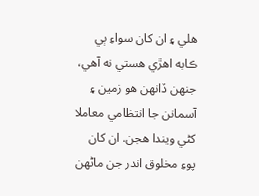هلي ۽ ان کان سواءِ ٻي ڪابه اهڙي هستي نه آهي، جنھن ڏانھن هو زمين ۽ آسمانن جا انتظامي معاملا کڻي ويندا هجن. ان کان پوءِ مخلوق اندر جن ماڻھن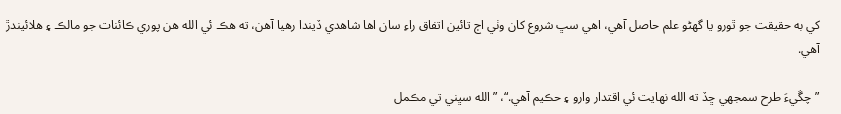کي به حقيقت جو ٿورو يا گھڻو علم حاصل آهي، اهي سڀ شروع کان وٺي اڄ تائين اتفاق راءِ سان اها شاهدي ڏيندا رهيا آهن، ته هڪ ئي الله هن پوري ڪائنات جو مالڪ ۽ هلائيندڙ آهي.

”چڱيءَ طرح سمجھي ڇڏ ته الله نھايت ئي اقتدار وارو ۽ حڪيم آهي.“، ”الله سڀني تي مڪمل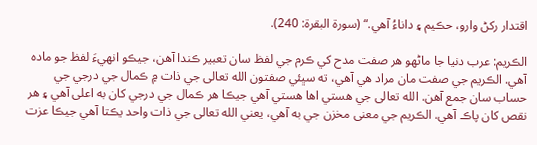اقتدار رکڻ وارو، حڪيم ۽ داناءُ آهي.“ (سورة البقرة: 240).

الڪريم: عرب دنيا جا ماڻھو هر صفت مدح کي ڪرم جي لفظ سان تعبير ڪندا آهن، جيڪو انھيءَ لفظ جو ماده آهي. الڪريم جي صفت مان مراد هي آهي، ته سڀئي صفتون الله تعالى جي ذات ۾ ڪمال جي درجي جي حساب سان جمع آهن. الله تعالى جي هستي اها هستي آهي جيڪا هر ڪمال جي درجي کان به اعلى آهي ۽ هر نقص کان پاڪ آهي. الڪريم جي معنى مخزن جي به آهي، يعني الله تعالى جي ذات واحد يڪتا آهي جيڪا عزت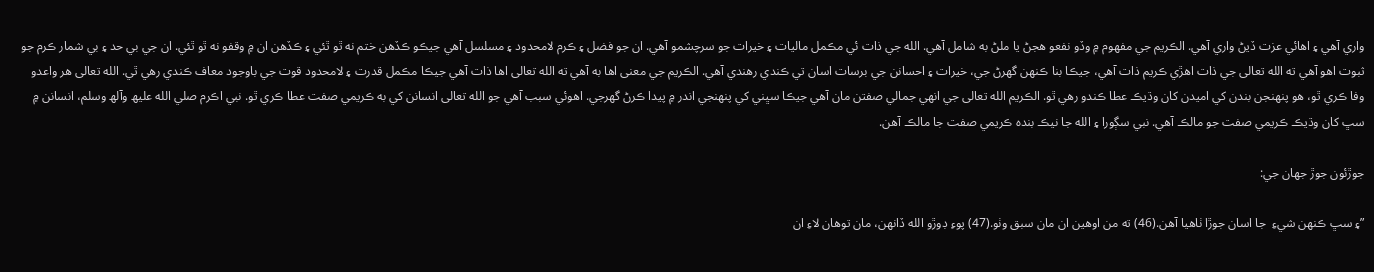واري آهي ۽ اهائي عزت ڏيڻ واري آهي. الڪريم جي مفھوم ۾ وڏو نفعو هجڻ يا ملڻ به شامل آهي. الله جي ذات ئي مڪمل ماليات ۽ خيرات جو سرچشمو آهي. ان جو فضل ۽ ڪرم لامحدود ۽ مسلسل آهي جيڪو ڪڏهن ختم نه ٿو ٿئي ۽ ڪڏهن ان ۾ وقفو نه ٿو ٿئي. ان جي بي حد ۽ بي شمار ڪرم جو ثبوت اهو آهي ته الله تعالى جي ذات اهڙي ڪريم ذات آهي، جيڪا بنا ڪنھن گھرڻ جي، خيرات ۽ احسانن جي برسات اسان تي ڪندي رهندي آهي. الڪريم جي معنى اها به آهي ته الله تعالى اها ذات آهي جيڪا مڪمل قدرت ۽ لامحدود قوت جي باوجود معاف ڪندي رهي ٿي. الله تعالى هر واعدو وفا ڪري ٿو، هو پنھنجن بندن کي اميدن کان وڌيڪ عطا ڪندو رهي ٿو. الڪريم الله تعالى جي انھي جمالي صفتن مان آهي جيڪا سڀني کي پنھنجي اندر ۾ پيدا ڪرڻ گھرجي. اهوئي سبب آهي جو الله تعالى انسانن کي به ڪريمي صفت عطا ڪري ٿو. نبي اڪرم صلي الله عليھ وآلھ وسلم، انسانن ۾ سڀ کان وڌيڪ ڪريمي صفت جو مالڪ آهي. نبي سڳورا ۽ الله جا نيڪ بنده ڪريمي صفت جا مالڪ آهن.

جوڙئون جوڙ جهان جي:

”۽ سڀ ڪنھن شيءِ  جا اسان جوڙا ٺاهيا آهن.(46) ته من اوهين ان مان سبق وٺو.(47) پوءِ ڊوڙو الله ڏانھن، مان توهان لاءِ ان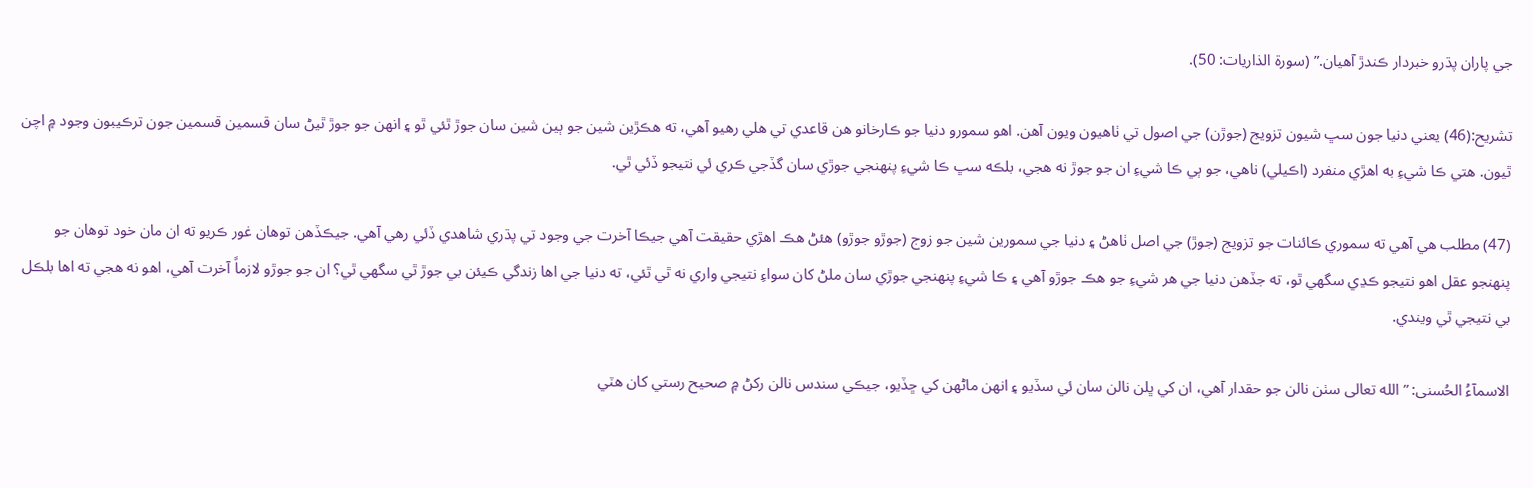جي پاران پڌرو خبردار ڪندڙ آهيان.” (سورة الذاريات: 50).

تشريح:(46) يعني دنيا جون سڀ شيون تزويج (جوڙن) جي اصول تي ٺاهيون ويون آهن. اهو سمورو دنيا جو ڪارخانو هن قاعدي تي هلي رهيو آهي، ته هڪڙين شين جو ٻين شين سان جوڙ ٿئي ٿو ۽ انھن جو جوڙ ٿيڻ سان قسمين قسمين جون ترڪيبون وجود ۾ اچن ٿيون. هتي ڪا شيءِ به اهڙي منفرد (اڪيلي) ناهي، جو ٻي ڪا شيءِ ان جو جوڙ نه هجي، بلڪه سڀ ڪا شيءِ پنھنجي جوڙي سان گڏجي ڪري ئي نتيجو ڏئي ٿي.

(47) مطلب هي آهي ته سموري ڪائنات جو تزويج (جوڙ) جي اصل ٺاهڻ ۽ دنيا جي سمورين شين جو زوج (جوڙو جوڙو) هئڻ هڪ اهڙي حقيقت آهي جيڪا آخرت جي وجود تي پڌري شاهدي ڏئي رهي آهي. جيڪڏهن توهان غور ڪريو ته ان مان خود توهان جو پنھنجو عقل اهو نتيجو ڪڍي سگھي ٿو، ته جڏهن دنيا جي هر شيءِ جو هڪ جوڙو آهي ۽ ڪا شيءِ پنھنجي جوڙي سان ملڻ کان سواءِ نتيجي واري نه ٿي ٿئي، ته دنيا جي اها زندگي ڪيئن بي جوڙ ٿي سگھي ٿي؟ ان جو جوڙو لازماً آخرت آهي، اهو نه هجي ته اها بلڪل بي نتيجي ٿي ويندي.

الاسمآءُ الحُسنى: ”الله تعالى سٺن نالن جو حقدار آهي، ان کي ڀلن نالن سان ئي سڏيو ۽ انھن ماڻھن کي ڇڏيو، جيڪي سندس نالن رکڻ ۾ صحيح رستي کان هٽي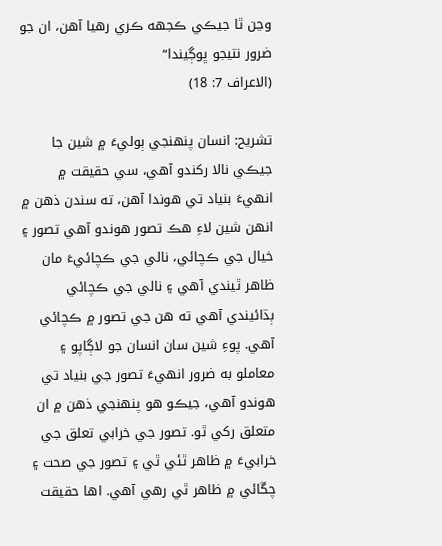وڃن ٿا جيڪي ڪجهه ڪري رهيا آهن، ان جو ضرور نتيجو ڀوڳيندا“
(الاعراف 7: 18)

تشريح: انسان پنھنجي ٻوليءَ ۾ شين جا جيڪي نالا رکندو آهي، سي حقيقت ۾ انھيءَ بنياد تي هوندا آهن، ته سندن ذهن ۾ انھن شين لاءِ هڪ تصور هوندو آهي تصور ۽ خيال جي ڪچائي، نالي جي ڪچائيءَ مان ظاهر ٿيندي آهي ۽ نالي جي ڪچائي ٻڌائيندي آهي ته هن جي تصور ۾ ڪچائي آهي. پوءِ شين سان انسان جو لاڳاپو ۽ معاملو به ضرور انھيءَ تصور جي بنياد تي هوندو آهي، جيڪو هو پنھنجي ذهن ۾ ان متعلق رکي ٿو. تصور جي خرابي تعلق جي خرابيءَ ۾ ظاهر ٿئي ٿي ۽ تصور جي صحت ۽ چڱائي ۾ ظاهر ٿي رهي آهي. اها حقيقت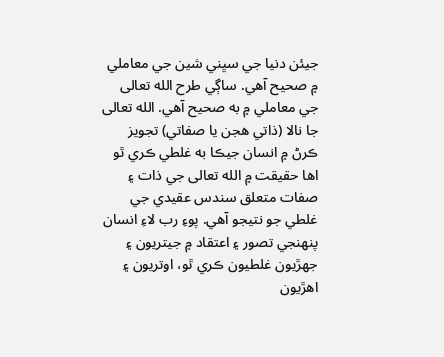جيئن دنيا جي سڀني شين جي معاملي ۾ صحيح آهي. ساڳي طرح الله تعالى جي معاملي ۾ به صحيح آهي. الله تعالى جا نالا (ذاتي هجن يا صفاتي) تجويز ڪرڻ ۾ انسان جيڪا به غلطي ڪري ٿو اها حقيقت ۾ الله تعالى جي ذات ۽ صفات متعلق سندس عقيدي جي غلطي جو نتيجو آهي. پوءِ رب لاءِ انسان پنھنجي تصور ۽ اعتقاد ۾ جيتريون ۽ جھڙيون غلطيون ڪري ٿو، اوتريون ۽ اهڙيون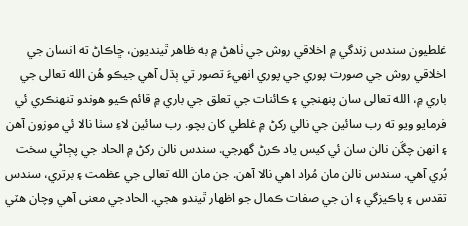غلطيون سندس زندگي ۾ اخلاقي روش جي ٺاهڻ ۾ به ظاهر ٿينديون، ڇاڪاڻ ته انسان جي اخلاقي روش جي صورت پوري جي پوري انھيءَ تصور تي ٻڌل آهي جيڪو هُن الله تعالى جي باري ۾، الله تعالى سان پنھنجي ۽ ڪائنات جي تعلق جي باري ۾ قائم ڪيو هوندو تنھنڪري ئي فرمايو ويو ته رب سائين جي نالي رکڻ ۾ غلطي کان بچو. رب سائين لاءِ سٺا نالا ئي موزون آهن ۽ انھن چڱن نالن سان ئي کيس ياد ڪرڻ گھرجي. سندس نالن رکڻ ۾ الحاد جي پڄاڻي سخت بُري آهي. سندس نالن مان مُراد اهي نالا آهن. جن مان الله تعالى جي عظمت ۽ برتري، سندس تقدس ۽ پاڪيزگي ۽ ان جي صفات ڪمال جو اظھار ٿيندو هجي. الحادجي معنى آهي وچان هٽي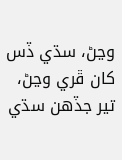وڃڻ، سڌي ڏس کان ڦري وڃڻ، تير جڏهن سڌي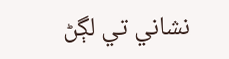نشاني تي لڳڻ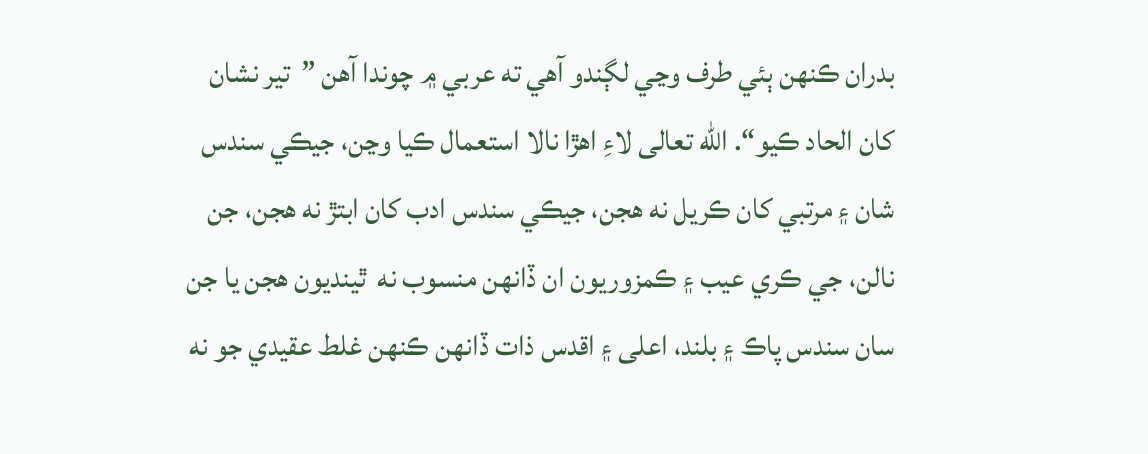بدران ڪنھن ٻئي طرف وڃي لڳندو آهي ته عربي ۾ چوندا آهن ”تير نشان کان الحاد ڪيو“. الله تعالى لاءِ اهڙا نالا استعمال ڪيا وڃن، جيڪي سندس شان ۽ مرتبي کان ڪريل نه هجن، جيڪي سندس ادب کان ابتڙ نه هجن، جن نالن، جي ڪري عيب ۽ ڪمزوريون ان ڏانھن منسوب نه  ٿينديون هجن يا جن سان سندس پاڪ ۽ بلند، اعلى ۽ اقدس ذات ڏانھن ڪنھن غلط عقيدي جو نه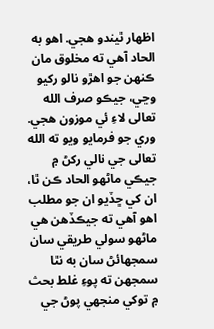اظھار ٿيندو هجي. اهو به الحاد آهي ته مخلوق مان ڪنھن جو اهڙو نالو رکيو وڃي، جيڪو صرف الله تعالى لاءِ ئي موزون هجي. وري جو فرمايو ويو ته الله تعالى جي نالي رکڻ ۾ جيڪي ماڻھو الحاد ڪن ٿا، ان کي ڇڏيو ان جو مطلب اهو آهي ته جيڪڏهن هي ماڻھو سولي طريقي سان سمجھائڻ سان به نٿا سمجھن ته پوءِ غلط بحث ۾ توکي منجھي پوڻ جي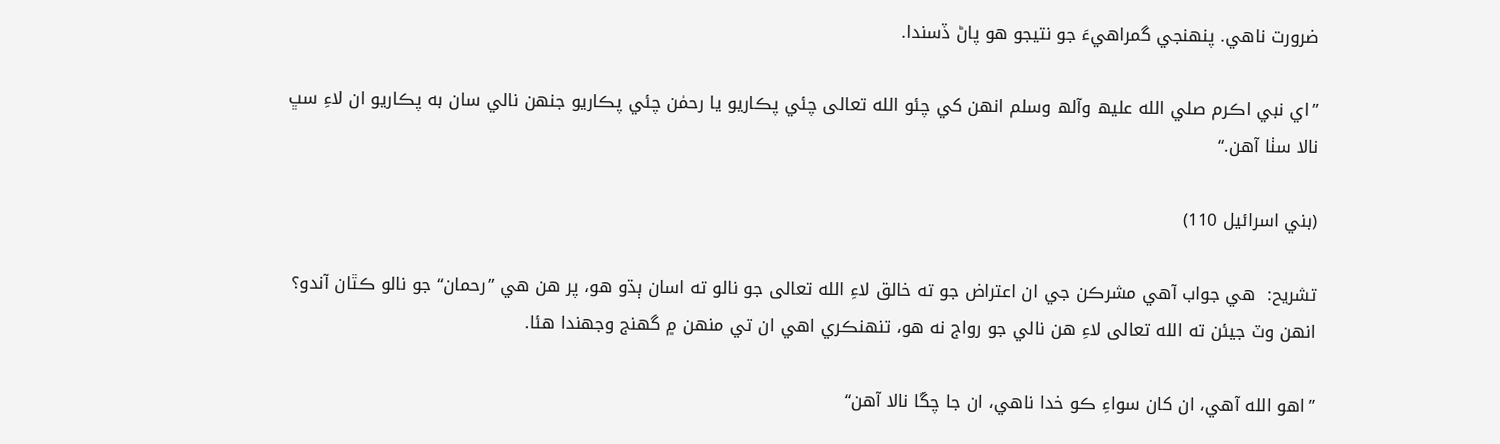ضرورت ناهي. پنھنجي گمراهيءَ جو نتيجو هو پاڻ ڏسندا.

”اي نبي اڪرم صلي الله عليھ وآلھ وسلم انھن کي چئو الله تعالى چئي پڪاريو يا رحمٰن چئي پڪاريو جنھن نالي سان به پڪاريو ان لاءِ سڀ نالا سٺا آهن.“

(بني اسرائيل 110)

تشريح:  هي جواب آهي مشرڪن جي ان اعتراض جو ته خالق لاءِ الله تعالى جو نالو ته اسان ٻڌو هو، پر هن هي ”رحمان“ جو نالو ڪٿان آندو؟ انھن وٽ جيئن ته الله تعالى لاءِ هن نالي جو رواج نه هو، تنھنڪري اهي ان تي منھن ۾ گھنج وجھندا هئا.

”اهو الله آهي، ان کان سواءِ ڪو خدا ناهي، ان جا چڱا نالا آهن“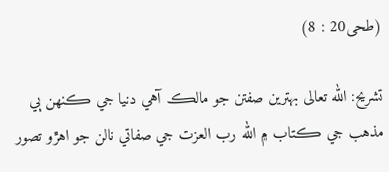(طحى20 : 8)

تشريح: الله تعالى بهترين صفتن جو مالڪ آهي دنيا جي ڪنھن ٻي مذهب جي ڪتاب ۾ الله رب العزت جي صفاتي نالن جو اهڙو تصور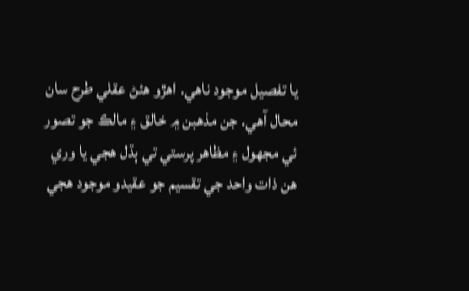يا تفصيل موجود ناهي. اهڙو هئڻ عقلي طرح سان محال آهي. جن مذهبن ۾ خالق ۽ مالڪ جو تصور ئي مجهول ۽ مظاهر پرستي تي ٻڌل هجي يا وري هن ذات واحد جي تقسيم جو عقيدو موجود هجي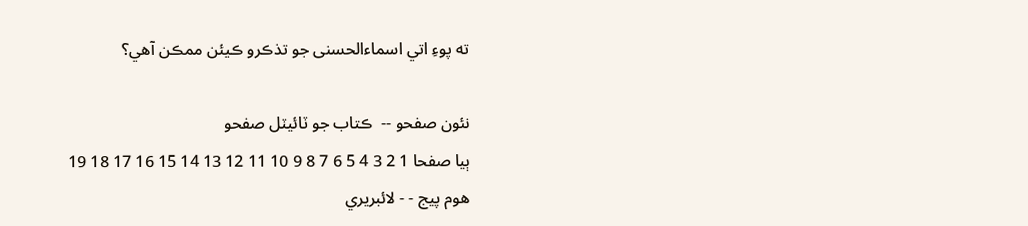ته پوءِ اتي اسماءالحسنى جو تذڪرو ڪيئن ممڪن آهي؟

نئون صفحو --  ڪتاب جو ٽائيٽل صفحو
ٻيا صفحا 1 2 3 4 5 6 7 8 9 10 11 12 13 14 15 16 17 18 19
هوم پيج - - لائبريري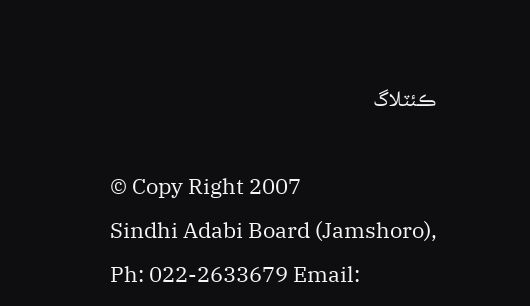ڪئٽلاگ

© Copy Right 2007
Sindhi Adabi Board (Jamshoro),
Ph: 022-2633679 Email: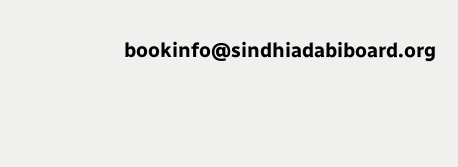bookinfo@sindhiadabiboard.org